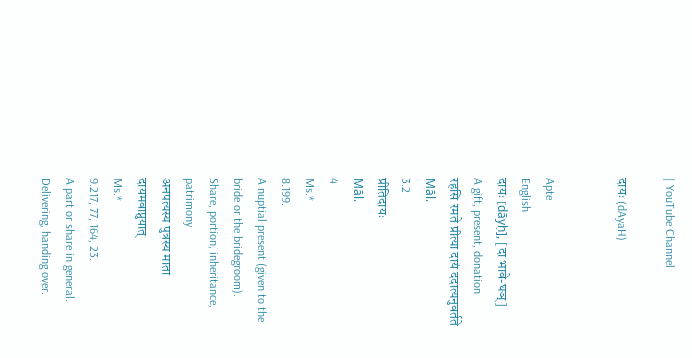| YouTube Channel

दायः (dAyaH)


Apte
English
दायः [dāyḥ], [दा भावे-घञ्]
A gift, present, donation
रहसि रमते प्रीत्या दायं ददात्यनुवर्तते
Māl.
3.2
प्रीतिदायः
Māl.
4
Ms.*
8.199.
A nuptial present (given to the bride or the bridegroom).
Share, portion, inheritance, patrimony
अनपत्यस्य पुत्रस्य माता दायमवाप्नुयात्
Ms.*
9.217, 77, 164, 23.
A part or share in general.
Delivering, handing over.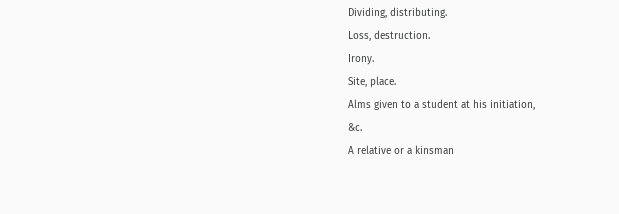Dividing, distributing.
Loss, destruction.
Irony.
Site, place.
Alms given to a student at his initiation,
&c.
A relative or a kinsman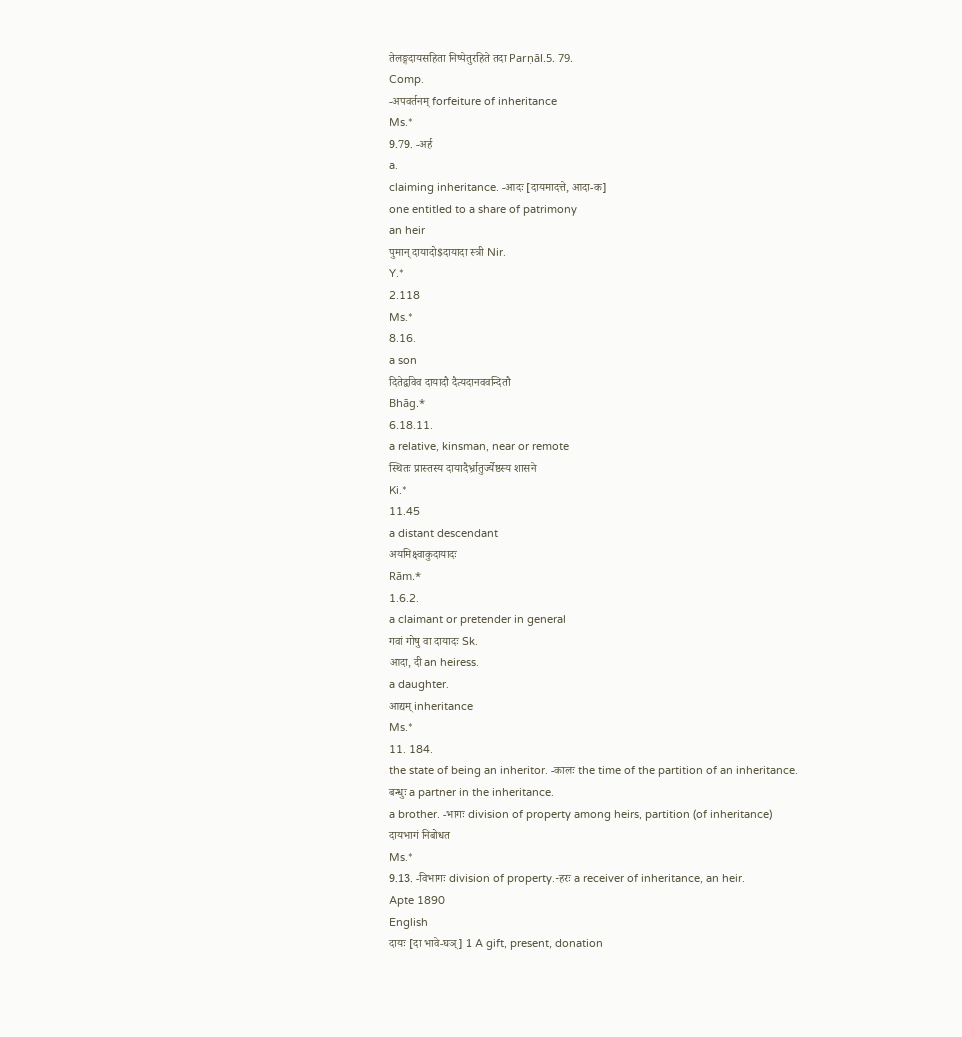तेलङ्गदायसहिता निष्पेतुरहिते तदा Parṇāl.5. 79.
Comp.
-अपवर्तनम् forfeiture of inheritance
Ms.*
9.79. -अर्ह
a.
claiming inheritance. -आदः [दायमादत्ते, आदा-क]
one entitled to a share of patrimony
an heir
पुमान् दायादो$दायादा स्त्री Nir.
Y.*
2.118
Ms.*
8.16.
a son
दितेर्द्वावेव दायादौ दैत्यदानववन्दितौ
Bhāg.*
6.18.11.
a relative, kinsman, near or remote
स्थितः प्रास्तस्य दायादैर्भ्रातुर्ज्येष्ठस्य शासने
Ki.*
11.45
a distant descendant
अयमिक्ष्वाकुदायादः
Rām.*
1.6.2.
a claimant or pretender in general
गवां गोषु वा दायादः Sk.
आदा, दी an heiress.
a daughter.
आद्यम् inheritance
Ms.*
11. 184.
the state of being an inheritor. -कालः the time of the partition of an inheritance.
बन्धुः a partner in the inheritance.
a brother. -भागः division of property among heirs, partition (of inheritance)
दायभागं निबोधत
Ms.*
9.13. -विभागः division of property.-हरः a receiver of inheritance, an heir.
Apte 1890
English
दायः [दा भावे-घञ्] 1 A gift, present, donation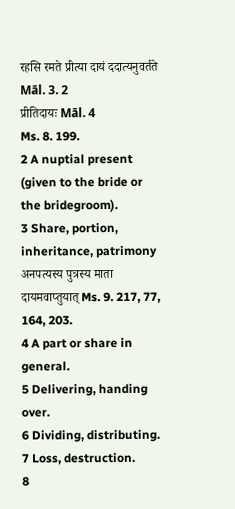रहसि रमते प्रीत्या दायं ददात्यनुवर्तते Māl. 3. 2
प्रीतिदायः Māl. 4
Ms. 8. 199.
2 A nuptial present (given to the bride or the bridegroom).
3 Share, portion, inheritance, patrimony
अनपत्यस्य पुत्रस्य माता दायमवाप्तुयात् Ms. 9. 217, 77, 164, 203.
4 A part or share in general.
5 Delivering, handing over.
6 Dividing, distributing.
7 Loss, destruction.
8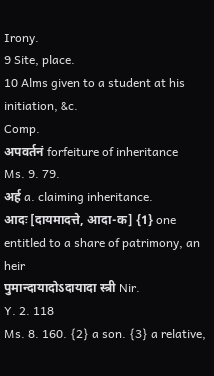Irony.
9 Site, place.
10 Alms given to a student at his initiation, &c.
Comp.
अपवर्तनं forfeiture of inheritance
Ms. 9. 79.
अर्ह a. claiming inheritance.
आदः [दायमादत्ते, आदा-क] {1} one entitled to a share of patrimony, an heir
पुमान्दायादोऽदायादा स्त्री Nir.
Y. 2. 118
Ms. 8. 160. {2} a son. {3} a relative,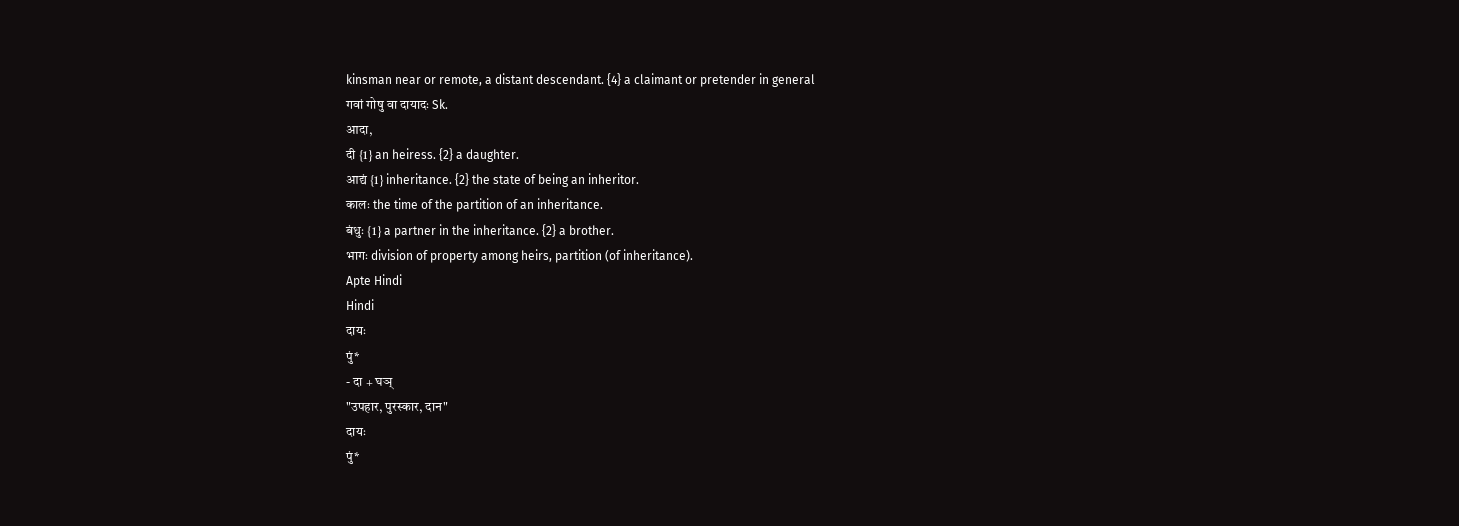kinsman near or remote, a distant descendant. {4} a claimant or pretender in general
गवां गोषु वा दायादः Sk.
आदा,
दी {1} an heiress. {2} a daughter.
आद्यं {1} inheritance. {2} the state of being an inheritor.
कालः the time of the partition of an inheritance.
बंधुः {1} a partner in the inheritance. {2} a brother.
भागः division of property among heirs, partition (of inheritance).
Apte Hindi
Hindi
दायः
पुं*
- दा + घञ्
"उपहार, पुरस्कार, दान"
दायः
पुं*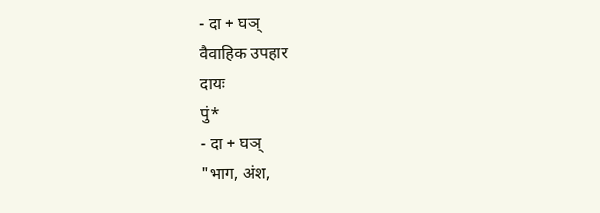- दा + घञ्
वैवाहिक उपहार
दायः
पुं*
- दा + घञ्
"भाग, अंश,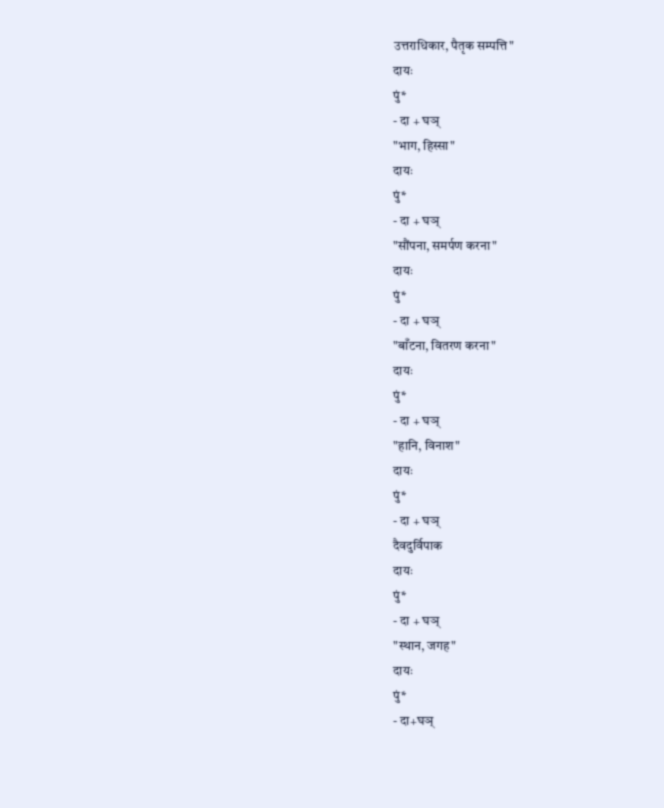उत्तराधिकार, पैतृक सम्पत्ति"
दायः
पुं*
- दा + घञ्
"भाग, हिस्सा"
दायः
पुं*
- दा + घञ्
"सौंपना, समर्पण करना"
दायः
पुं*
- दा + घञ्
"बाँटना, वितरण करना"
दायः
पुं*
- दा + घञ्
"हानि, विनाश"
दायः
पुं*
- दा + घञ्
दैवदुर्विपाक
दायः
पुं*
- दा + घञ्
"स्थान, जगह"
दायः
पुं*
- दा+घञ्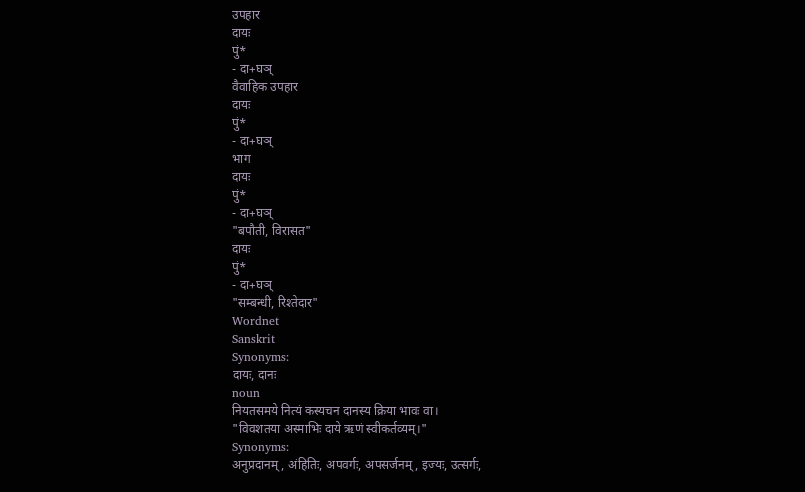उपहार
दायः
पुं*
- दा+घञ्
वैवाहिक उपहार
दायः
पुं*
- दा+घञ्
भाग
दायः
पुं*
- दा+घञ्
"बपौती, विरासत"
दायः
पुं*
- दा+घञ्
"सम्बन्धी, रिश्तेदार"
Wordnet
Sanskrit
Synonyms:
दायः, दानः
noun
नियतसमये नित्यं कस्यचन दानस्य क्रिया भावः वा।
"विवशतया अस्माभिः दाये ऋणं स्वीकर्तव्यम्।"
Synonyms:
अनुप्रदानम्, अंहितिः, अपवर्गः, अपसर्जनम्, इज्यः, उत्सर्गः,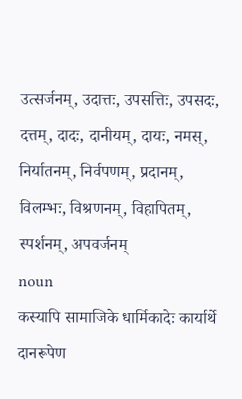उत्सर्जनम्, उदात्तः, उपसत्तिः, उपसदः, दत्तम्, दादः, दानीयम्, दायः, नमस्, निर्यातनम्, निर्वपणम्, प्रदानम्, विलम्भः, विश्रणनम्, विहापितम्, स्पर्शनम्, अपवर्जनम्
noun
कस्यापि सामाजिके धार्मिकादेः कार्यार्थे दानरूपेण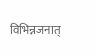विभिन्नजनात्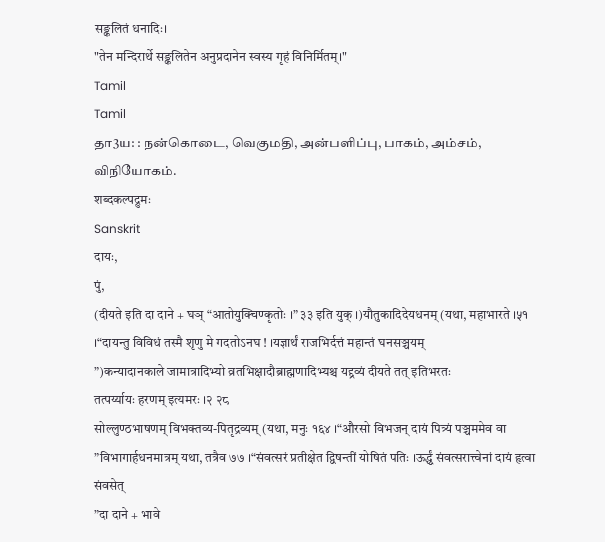सङ्कलितं धनादिः।
"तेन मन्दिरार्थे सङ्कलितेन अनुप्रदानेन स्वस्य गृहं विनिर्मितम्।"
Tamil
Tamil
தா3ய: : நன்கொடை, வெகுமதி, அன்பளிப்பு, பாகம், அம்சம், விநியோகம்.
शब्दकल्पद्रुमः
Sanskrit
दायः,
पुं,
(दीयते इति दा दाने + घञ् “आतोयुक्चिण्कृतोः ।” ३३ इति युक् ।)यौतुकादिदेयधनम् (यथा, महाभारते ।५१ ।“दायन्तु विविधं तस्मै शृणु मे गदतोऽनघ ! ।यज्ञार्थं राजभिर्दत्तं महान्तं घनसञ्चयम्
”)कन्यादानकाले जामात्रादिभ्यो व्रतभिक्षादौब्राह्मणादिभ्यश्च यद्द्रव्यं दीयते तत् इतिभरतः
तत्पर्य्यायः हरणम् इत्यमरः ।२ २८
सोल्लुण्ठभाषणम् विभक्तव्य-पितृद्रव्यम् (यथा, मनुः १६४ ।“औरसो विभजन् दायं पित्र्यं पञ्चममेव वा
”विभागार्हधनमात्रम् यथा, तत्रैव ७७ ।“संवत्सरं प्रतीक्षेत द्विषन्तीं योषितं पतिः ।ऊर्द्ध्वं संवत्सरात्त्वेनां दायं हृत्वा संवसेत्
”दा दाने + भावे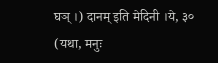घञ् ।) दानम् इति मेदिनी ।ये, ३०
(यथा, मनुः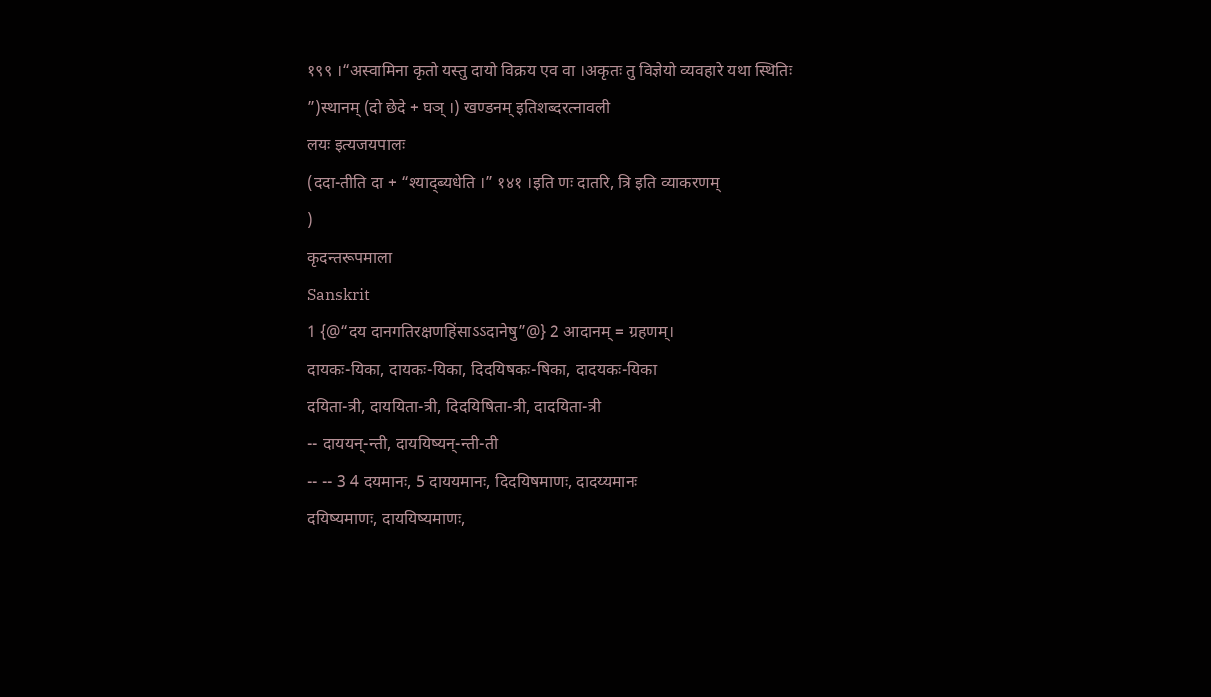१९९ ।“अस्वामिना कृतो यस्तु दायो विक्रय एव वा ।अकृतः तु विज्ञेयो व्यवहारे यथा स्थितिः
”)स्थानम् (दो छेदे + घञ् ।) खण्डनम् इतिशब्दरत्नावली
लयः इत्यजयपालः
(ददा-तीति दा + “श्याद्ब्यधेति ।” १४१ ।इति णः दातरि, त्रि इति व्याकरणम्
)
कृदन्तरूपमाला
Sanskrit
1 {@“दय दानगतिरक्षणहिंसाऽऽदानेषु”@} 2 आदानम् = ग्रहणम्।
दायकः-यिका, दायकः-यिका, दिदयिषकः-षिका, दादयकः-यिका
दयिता-त्री, दाययिता-त्री, दिदयिषिता-त्री, दादयिता-त्री
-- दाययन्-न्ती, दाययिष्यन्-न्ती-ती
-- -- 3 4 दयमानः, 5 दाययमानः, दिदयिषमाणः, दादय्यमानः
दयिष्यमाणः, दाययिष्यमाणः,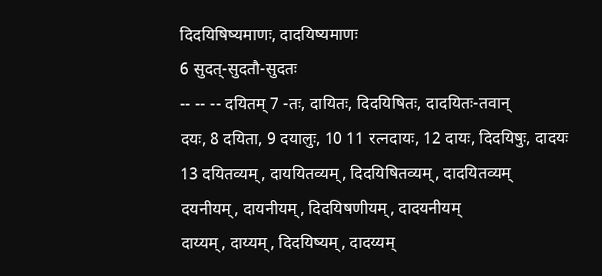दिदयिषिष्यमाणः, दादयिष्यमाणः
6 सुदत्-सुदतौ-सुदतः
-- -- -- दयितम् 7 -तः, दायितः, दिदयिषितः, दादयितः-तवान्
दयः, 8 दयिता, 9 दयालुः, 10 11 रत्नदायः, 12 दायः, दिदयिषुः, दादयः
13 दयितव्यम्, दाययितव्यम्, दिदयिषितव्यम्, दादयितव्यम्
दयनीयम्, दायनीयम्, दिदयिषणीयम्, दादयनीयम्
दाय्यम्, दाय्यम्, दिदयिष्यम्, दादय्यम्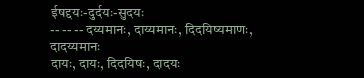ईषद्दयः-दुर्दयः-सुदयः
-- -- -- दय्यमानः, दाय्यमानः, दिदयिष्यमाणः, दादय्यमानः
दायः, दायः, दिदयिषः, दादयः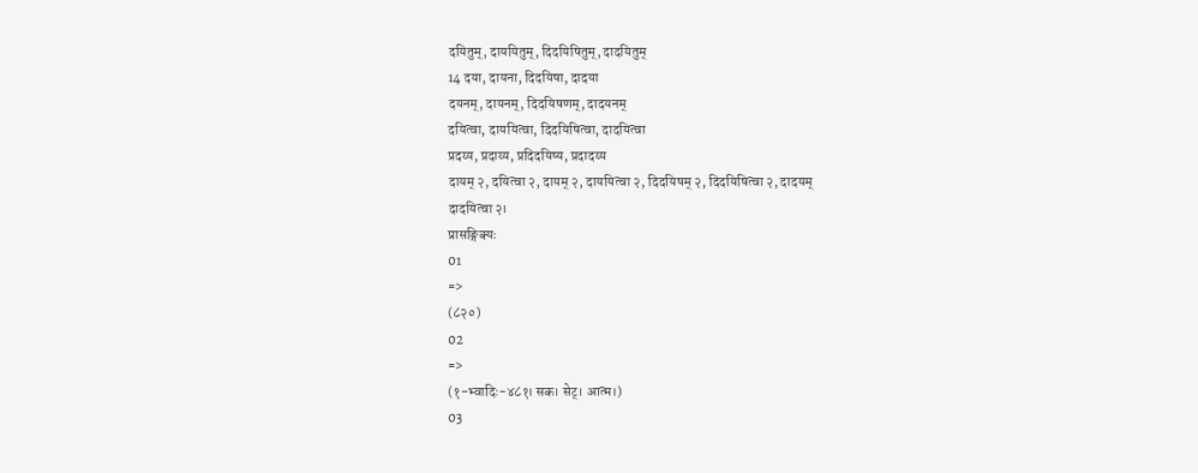दयितुम्, दाययितुम्, दिदयिषितुम्, दादयितुम्
14 दया, दायना, दिदयिषा, दादया
दयनम्, दायनम्, दिदयिषणम्, दादयनम्
दयित्वा, दाययित्वा, दिदयिषित्वा, दादयित्वा
प्रदय्य, प्रदाय्य, प्रदिदयिष्य, प्रदादय्य
दायम् २, दयित्वा २, दायम् २, दाययित्वा २, दिदयिषम् २, दिदयिषित्वा २, दादयम्
दादयित्वा २।
प्रासङ्गिक्यः
01
=>
(८२०)
02
=>
(१-भ्वादिः-४८१। सक। सेट्। आत्म।)
03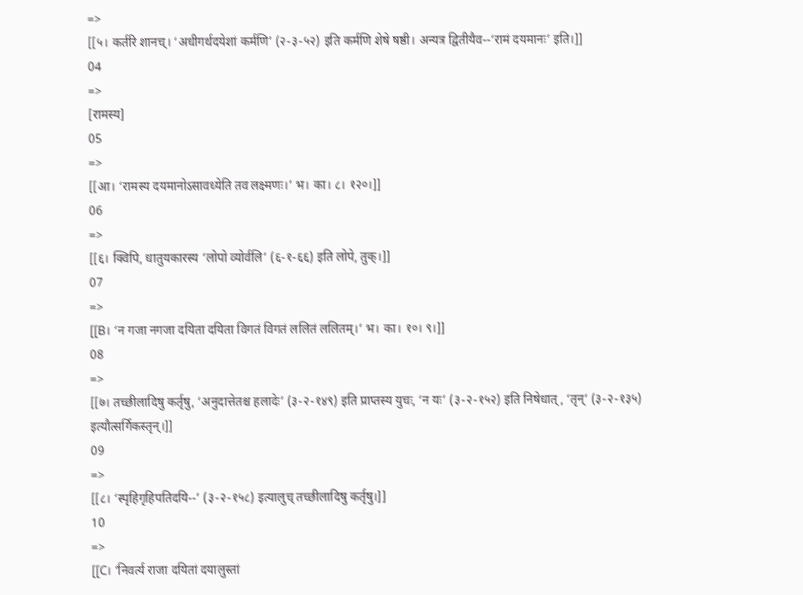=>
[[५। कर्तरि शानच्। ‘अधीगर्थदयेशां कर्मणि’ (२-३-५२) इति कर्मणि शेषे षष्ठी। अन्यत्र द्वितीयैव--‘रामं दयमानः’ इति।]]
04
=>
[रामस्य]
05
=>
[[आ। ‘रामस्य दयमानोऽसावध्येति तव लक्ष्मणः।’ भ। का। ८। १२०।]]
06
=>
[[६। क्विपि, धातुयकारस्य ‘लोपो व्योर्वलि’ (६-१-६६) इति लोपे, तुक्।]]
07
=>
[[B। ‘न गजा नगजा दयिता दयिता विगतं विगतं ललितं ललितम्।’ भ। का। १०। ९।]]
08
=>
[[७। तच्छीलादिषु कर्तृषु, ‘अनुदात्तेतश्च हलादेः’ (३-२-१४९) इति प्राप्तस्य युचः, ‘न यः’ (३-२-१५२) इति निषेधात्, ‘तृन्’ (३-२-१३५) इत्यौत्सर्गिकस्तृन्।]]
09
=>
[[८। ‘स्पृहिगृहिपतिदयि--’ (३-२-१५८) इत्यालुच् तच्छीलादिषु कर्तृषु।]]
10
=>
[[C। ‘निवर्त्य राजा दयितां दयालुस्तां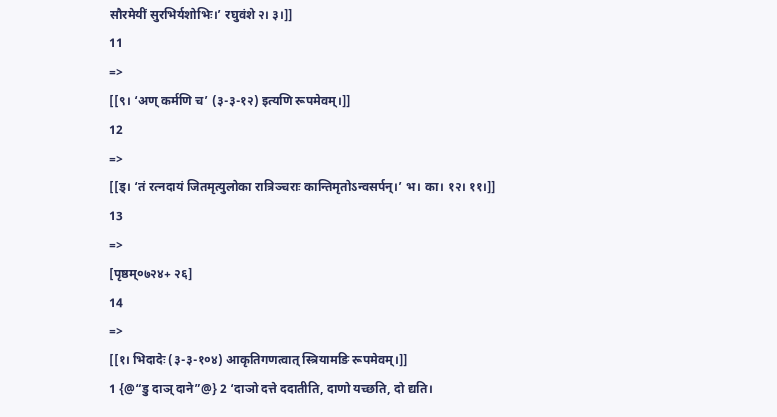सौरमेयीं सुरभिर्यशोभिः।’ रघुवंशे २। ३।]]
11
=>
[[९। ‘अण् कर्मणि च’ (३-३-१२) इत्यणि रूपमेवम्।]]
12
=>
[[ड्। ‘तं रत्नदायं जितमृत्युलोका रात्रिञ्चराः कान्तिमृतोऽन्वसर्पन्।’ भ। का। १२। ११।]]
13
=>
[पृष्ठम्०७२४+ २६]
14
=>
[[१। भिदादेः (३-३-१०४) आकृतिगणत्वात् स्त्रियामङि रूपमेवम्।]]
1 {@“डु दाञ् दाने”@} 2 ‘दाञो दत्ते ददातीति, दाणो यच्छति, दो द्यति।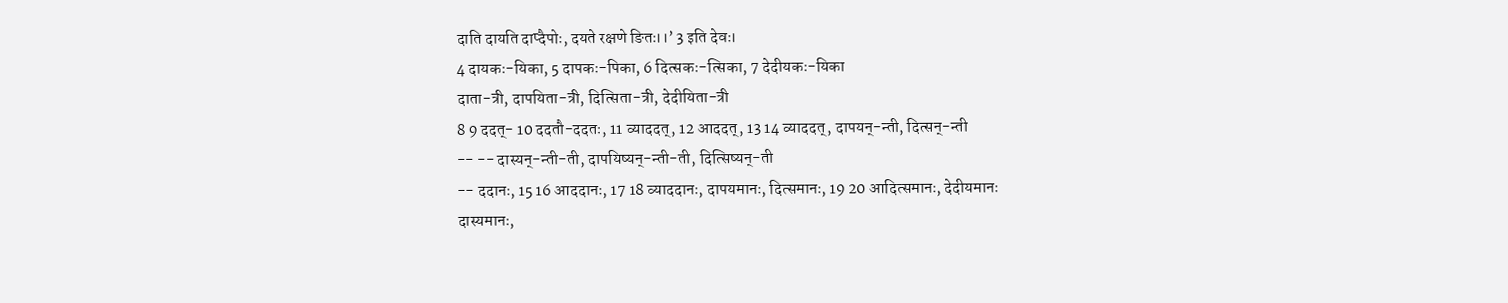दाति दायति दाप्दैपोः, दयते रक्षणे ङितः।।’ 3 इति देवः।
4 दायकः-यिका, 5 दापकः-पिका, 6 दित्सकः-त्सिका, 7 देदीयकः-यिका
दाता-त्री, दापयिता-त्री, दित्सिता-त्री, देदीयिता-त्री
8 9 ददत्- 10 ददतौ-ददतः, 11 व्याददत्, 12 आददत्, 13 14 व्याददत्, दापयन्-न्ती, दित्सन्-न्ती
-- -- दास्यन्-न्ती-ती, दापयिष्यन्-न्ती-ती, दित्सिष्यन्-ती
-- ददानः, 15 16 आददानः, 17 18 व्याददानः, दापयमानः, दित्समानः, 19 20 आदित्समानः, देदीयमानः
दास्यमानः,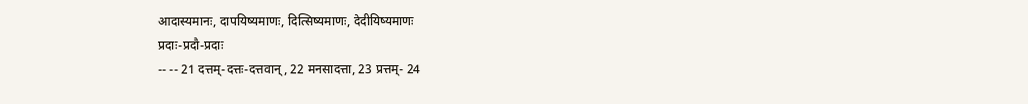आदास्यमानः, दापयिष्यमाणः, दित्सिष्यमाणः, देदीयिष्यमाणः
प्रदाः-प्रदौ-प्रदाः
-- -- 21 दत्तम्-दत्तः-दत्तवान्, 22 मनसादत्ता, 23 प्रत्तम्- 24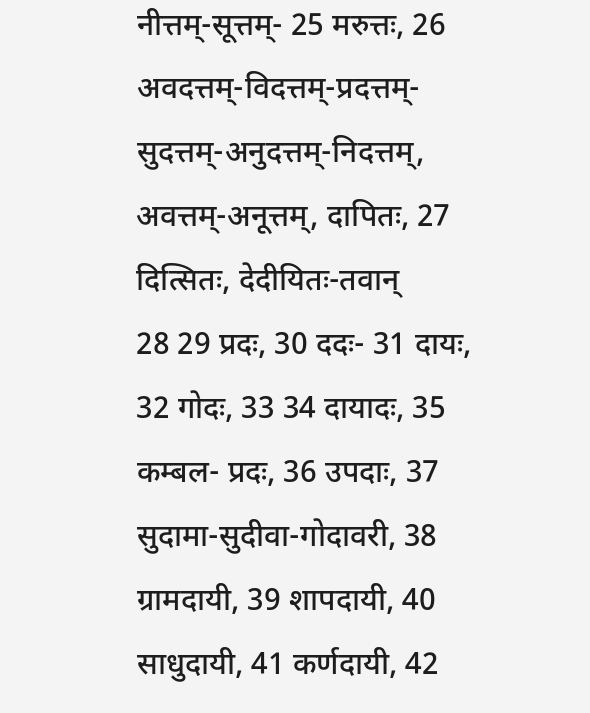नीत्तम्-सूत्तम्- 25 मरुत्तः, 26 अवदत्तम्-विदत्तम्-प्रदत्तम्-सुदत्तम्-अनुदत्तम्-निदत्तम्, अवत्तम्-अनूत्तम्, दापितः, 27 दित्सितः, देदीयितः-तवान्
28 29 प्रदः, 30 ददः- 31 दायः, 32 गोदः, 33 34 दायादः, 35 कम्बल- प्रदः, 36 उपदाः, 37 सुदामा-सुदीवा-गोदावरी, 38 ग्रामदायी, 39 शापदायी, 40 साधुदायी, 41 कर्णदायी, 42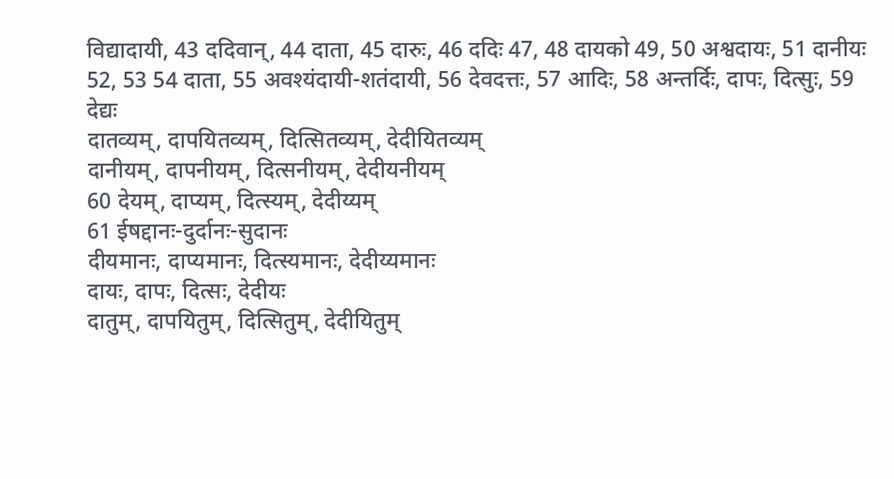विद्यादायी, 43 ददिवान्, 44 दाता, 45 दारुः, 46 ददिः 47, 48 दायको 49, 50 अश्वदायः, 51 दानीयः 52, 53 54 दाता, 55 अवश्यंदायी-शतंदायी, 56 देवदत्तः, 57 आदिः, 58 अन्तर्दिः, दापः, दित्सुः, 59 देद्यः
दातव्यम्, दापयितव्यम्, दित्सितव्यम्, देदीयितव्यम्
दानीयम्, दापनीयम्, दित्सनीयम्, देदीयनीयम्
60 देयम्, दाप्यम्, दित्स्यम्, देदीय्यम्
61 ईषद्दानः-दुर्दानः-सुदानः
दीयमानः, दाप्यमानः, दित्स्यमानः, देदीय्यमानः
दायः, दापः, दित्सः, देदीयः
दातुम्, दापयितुम्, दित्सितुम्, देदीयितुम्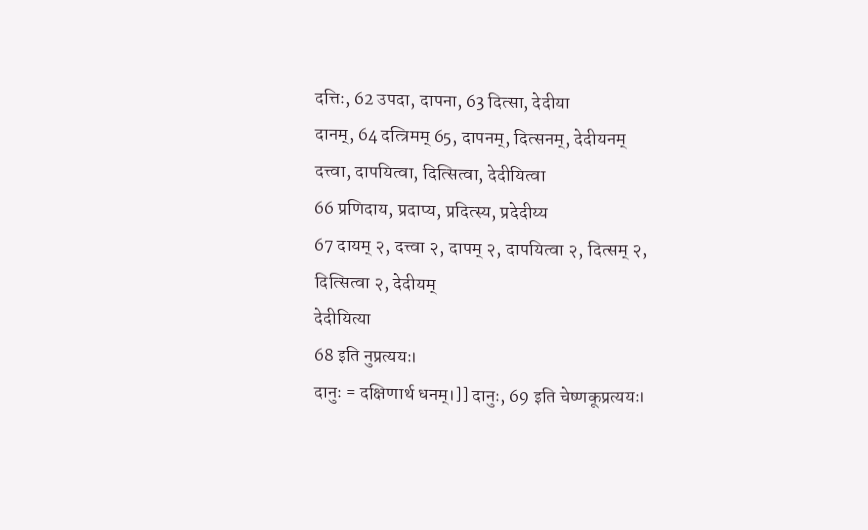दत्तिः, 62 उपदा, दापना, 63 दित्सा, देदीया
दानम्, 64 दत्त्रिमम् 65, दापनम्, दित्सनम्, देदीयनम्
दत्त्वा, दापयित्वा, दित्सित्वा, देदीयित्वा
66 प्रणिदाय, प्रदाप्य, प्रदित्स्य, प्रदेदीय्य
67 दायम् २, दत्त्वा २, दापम् २, दापयित्वा २, दित्सम् २, दित्सित्वा २, देदीयम्
देदीयित्या
68 इति नुप्रत्ययः।
दानुः = दक्षिणार्थ धनम्।]] दानुः, 69 इति चेष्णकूप्रत्ययः।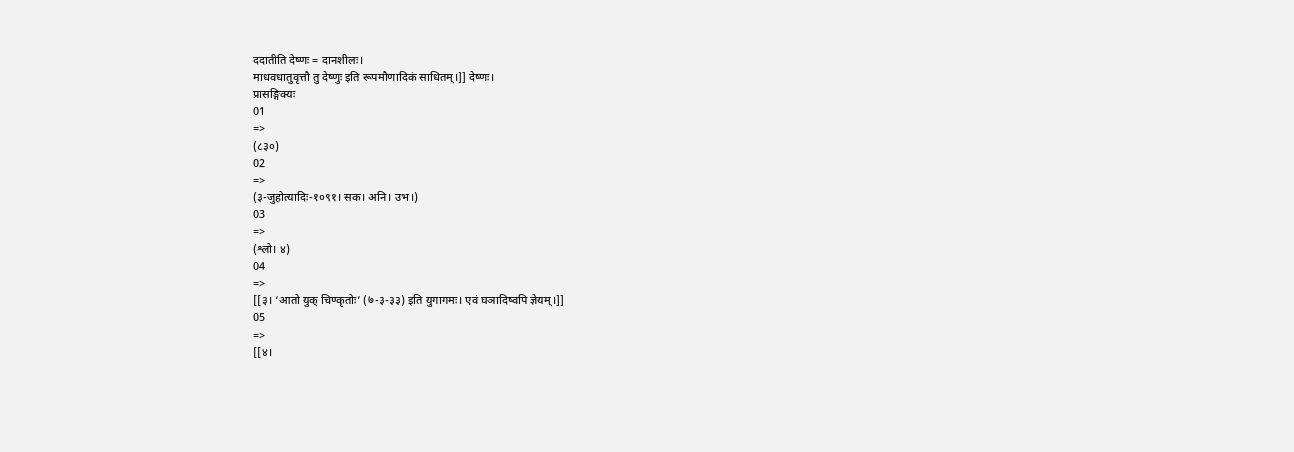ददातीति देष्णः = दानशीलः।
माधवधातुवृत्तौ तु देष्णुः इति रूपमौणादिकं साधितम्।]] देष्णः।
प्रासङ्गिक्यः
01
=>
(८३०)
02
=>
(३-जुहोत्यादिः-१०९१। सक। अनि। उभ।)
03
=>
(श्लो। ४)
04
=>
[[३। ‘आतो युक् चिण्कृतोः’ (७-३-३३) इति युगागमः। एवं घञादिष्वपि ज्ञेयम्।]]
05
=>
[[४।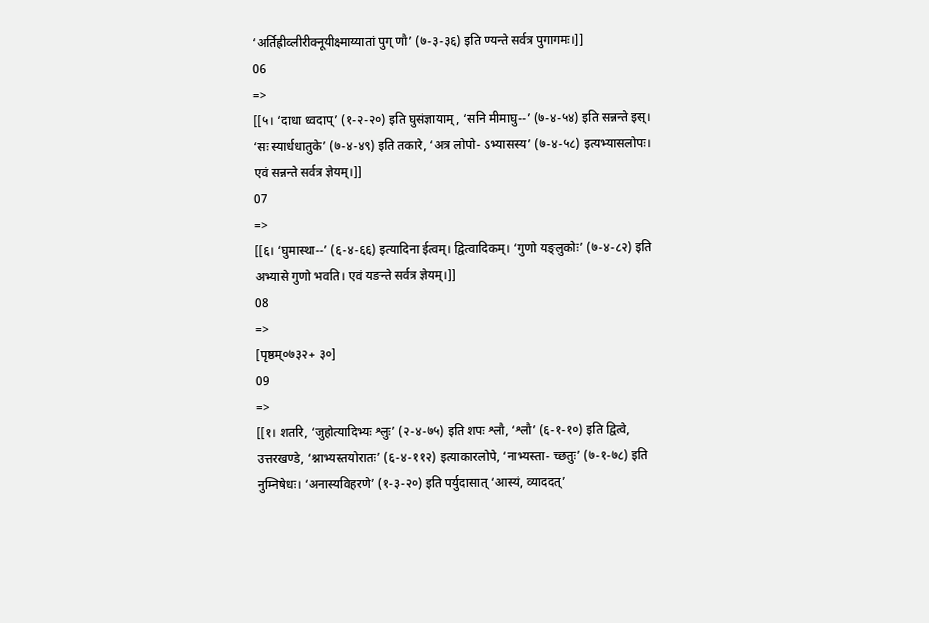‘अर्तिह्रीव्लीरीक्नूयीक्ष्माय्यातां पुग् णौ’ (७-३-३६) इति ण्यन्ते सर्वत्र पुगागमः।]]
06
=>
[[५। ‘दाधा ध्वदाप्’ (१-२-२०) इति घुसंज्ञायाम्, ‘सनि मीमाघु--’ (७-४-५४) इति सन्नन्ते इस्। ‘सः स्यार्धधातुके’ (७-४-४९) इति तकारे, ‘अत्र लोपो- ऽभ्यासस्य’ (७-४-५८) इत्यभ्यासलोपः। एवं सन्नन्ते सर्वत्र ज्ञेयम्।]]
07
=>
[[६। ‘घुमास्था--’ (६-४-६६) इत्यादिना ईत्वम्। द्वित्वादिकम्। ‘गुणो यङ्लुकोः’ (७-४-८२) इति अभ्यासे गुणो भवति। एवं यङन्ते सर्वत्र ज्ञेयम्।]]
08
=>
[पृष्ठम्०७३२+ ३०]
09
=>
[[१। शतरि, ‘जुहोत्यादिभ्यः श्लुः’ (२-४-७५) इति शपः श्लौ, ‘श्लौ’ (६-१-१०) इति द्वित्वे, उत्तरखण्डे, ‘श्नाभ्यस्तयोरातः’ (६-४-११२) इत्याकारलोपे, ‘नाभ्यस्ता- च्छतुः’ (७-१-७८) इति नुम्निषेधः। ‘अनास्यविहरणे’ (१-३-२०) इति पर्युदासात् ‘आस्यं, व्याददत्’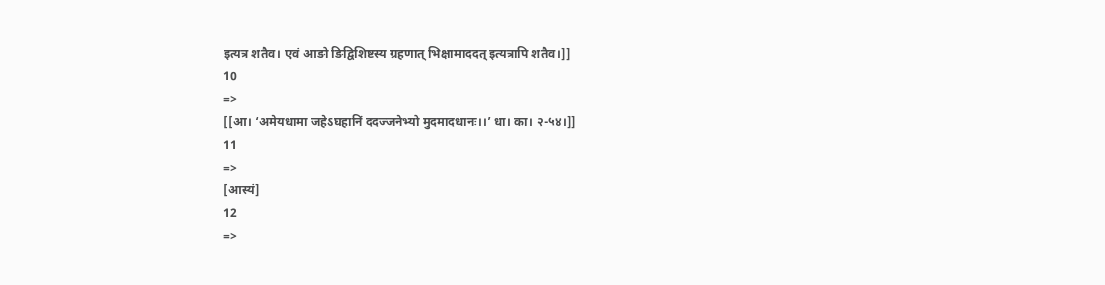इत्यत्र शतैव। एवं आङो ङिद्विशिष्टस्य ग्रहणात् भिक्षामाददत् इत्यत्रापि शतैव।]]
10
=>
[[आ। ‘अमेयधामा जहेऽघहानिं ददज्जनेभ्यो मुदमादधानः।।’ धा। का। २-५४।]]
11
=>
[आस्यं]
12
=>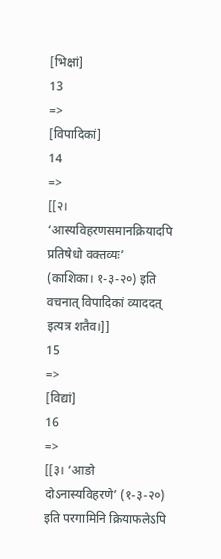[भिक्षां]
13
=>
[विपादिकां]
14
=>
[[२। ‘आस्यविहरणसमानक्रियादपि प्रतिषेधो वक्तव्यः’ (काशिका। १-३-२०) इति वचनात् विपादिकां व्याददत् इत्यत्र शतैव।]]
15
=>
[विद्यां]
16
=>
[[३। ‘आङो दोऽनास्यविहरणे’ (१-३-२०) इति परगामिनि क्रियाफलेऽपि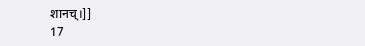शानच्।]]
17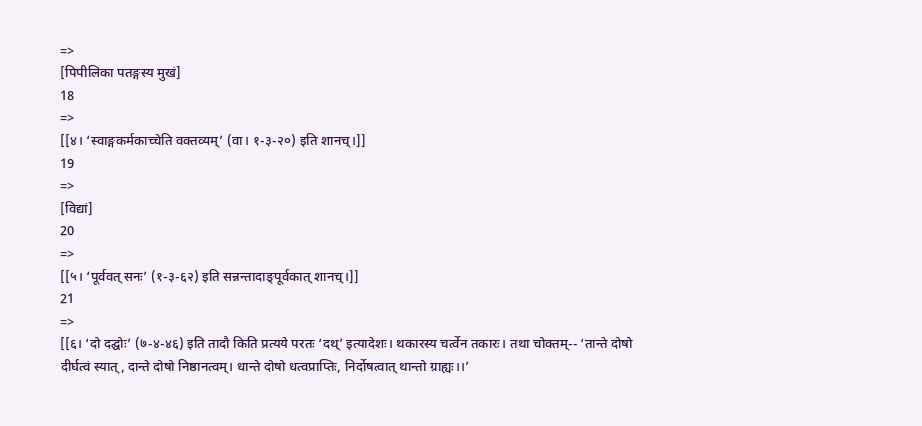=>
[पिपीलिका पतङ्गस्य मुखं]
18
=>
[[४। ‘स्वाङ्गकर्मकाच्चेति वक्तव्यम्’ (वा। १-३-२०) इति शानच्।]]
19
=>
[विद्यां]
20
=>
[[५। ‘पूर्ववत् सनः’ (१-३-६२) इति सन्नन्तादाङ्पूर्वकात् शानच्।]]
21
=>
[[६। ‘दो दद्घोः’ (७-४-४६) इति तादौ किति प्रत्यये परतः ‘दथ्’ इत्यादेशः। थकारस्य चर्त्वेन तकारः। तथा चोक्तम्-- ‘तान्ते दोषो दीर्घत्वं स्यात्, दान्ते दोषो निष्ठानत्वम्। धान्ते दोषो धत्वप्राप्तिः, निर्दोषत्वात् थान्तो ग्राह्यः।।’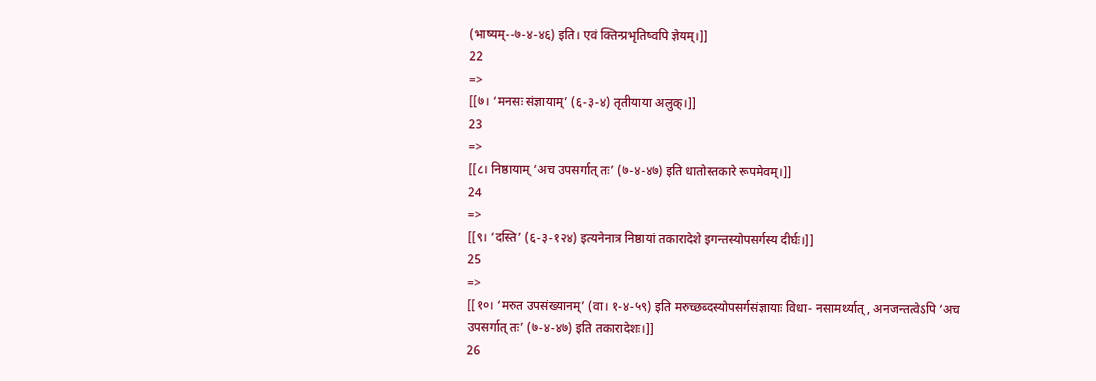(भाष्यम्--७-४-४६) इति। एवं क्तिन्प्रभृतिष्वपि ज्ञेयम्।]]
22
=>
[[७। ‘मनसः संज्ञायाम्’ (६-३-४) तृतीयाया अलुक्।]]
23
=>
[[८। निष्ठायाम् ‘अच उपसर्गात् तः’ (७-४-४७) इति धातोस्तकारे रूपमेवम्।]]
24
=>
[[९। ‘दस्ति’ (६-३-१२४) इत्यनेनात्र निष्ठायां तकारादेशे इगन्तस्योपसर्गस्य दीर्घः।]]
25
=>
[[१०। ‘मरुत उपसंख्यानम्’ (वा। १-४-५९) इति मरुच्छब्दस्योपसर्गसंज्ञायाः विधा- नसामर्थ्यात्, अनजन्तत्वेऽपि ‘अच उपसर्गात् तः’ (७-४-४७) इति तकारादेशः।]]
26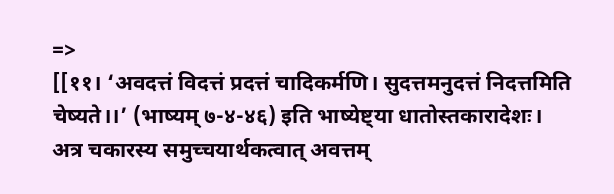=>
[[११। ‘अवदत्तं विदत्तं प्रदत्तं चादिकर्मणि। सुदत्तमनुदत्तं निदत्तमिति चेष्यते।।’ (भाष्यम् ७-४-४६) इति भाष्येष्ट्या धातोस्तकारादेशः। अत्र चकारस्य समुच्चयार्थकत्वात् अवत्तम्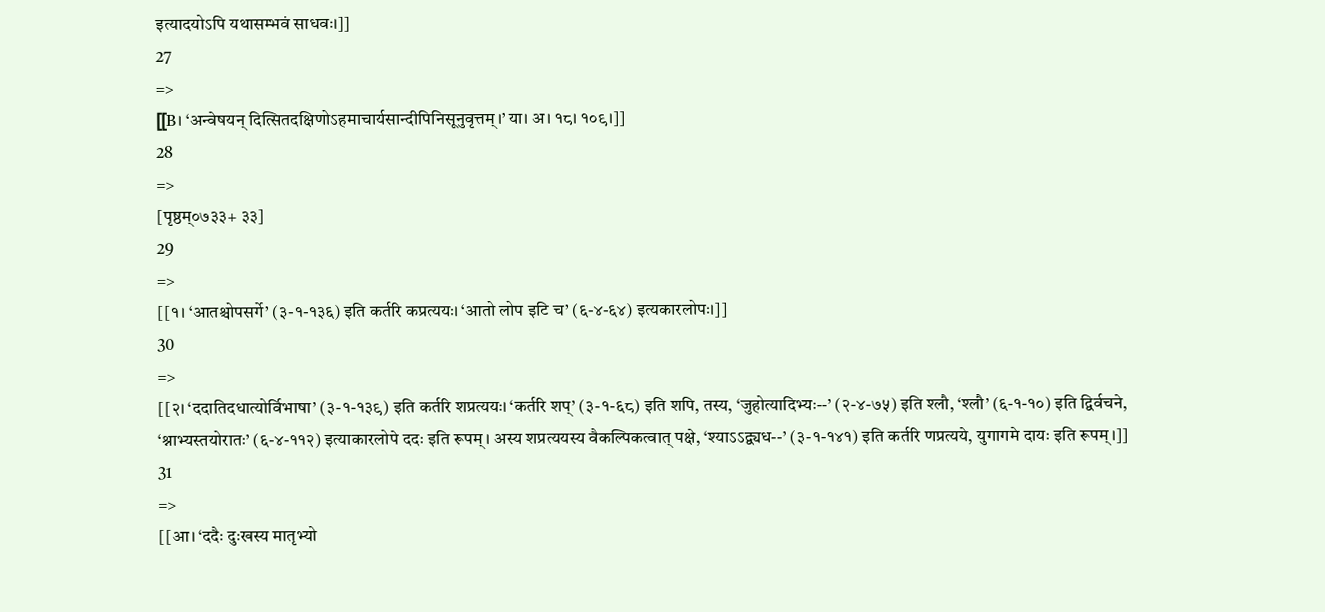इत्यादयोऽपि यथासम्भवं साधवः।]]
27
=>
[[B। ‘अन्वेषयन् दित्सितदक्षिणोऽहमाचार्यसान्दीपिनिसूनुवृत्तम्।’ या। अ। १८। १०९।]]
28
=>
[पृष्ठम्०७३३+ ३३]
29
=>
[[१। ‘आतश्चोपसर्गे’ (३-१-१३६) इति कर्तरि कप्रत्ययः। ‘आतो लोप इटि च’ (६-४-६४) इत्यकारलोपः।]]
30
=>
[[२। ‘ददातिदधात्योर्विभाषा’ (३-१-१३९) इति कर्तरि शप्रत्ययः। ‘कर्तरि शप्’ (३-१-६८) इति शपि, तस्य, ‘जुहोत्यादिभ्यः--’ (२-४-७५) इति श्लौ, ‘श्लौ’ (६-१-१०) इति द्विर्वचने, ‘श्नाभ्यस्तयोरातः’ (६-४-११२) इत्याकारलोपे ददः इति रूपम्। अस्य शप्रत्ययस्य वैकल्पिकत्वात् पक्षे, ‘श्याऽऽद्व्यध--’ (३-१-१४१) इति कर्तरि णप्रत्यये, युगागमे दायः इति रूपम्।]]
31
=>
[[आ। ‘ददैः दुःखस्य मातृभ्यो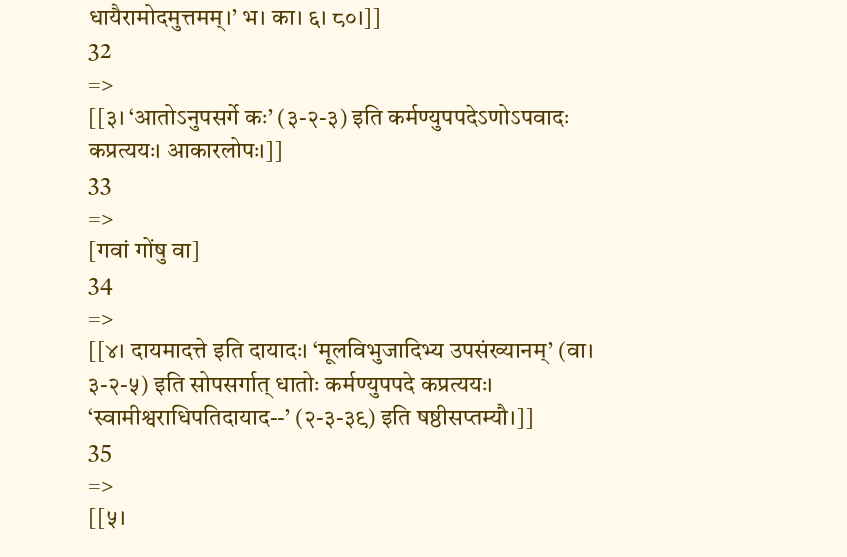धायैरामोदमुत्तमम्।’ भ। का। ६। ८०।]]
32
=>
[[३। ‘आतोऽनुपसर्गे कः’ (३-२-३) इति कर्मण्युपपदेऽणोऽपवादः कप्रत्ययः। आकारलोपः।]]
33
=>
[गवां गोंषु वा]
34
=>
[[४। दायमादत्ते इति दायादः। ‘मूलविभुजादिभ्य उपसंख्यानम्’ (वा। ३-२-५) इति सोपसर्गात् धातोः कर्मण्युपपदे कप्रत्ययः। ‘स्वामीश्वराधिपतिदायाद--’ (२-३-३९) इति षष्ठीसप्तम्यौ।]]
35
=>
[[५।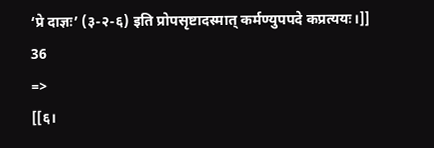‘प्रे दाज्ञः’ (३-२-६) इति प्रोपसृष्टादस्मात् कर्मण्युपपदे कप्रत्ययः।]]
36
=>
[[६।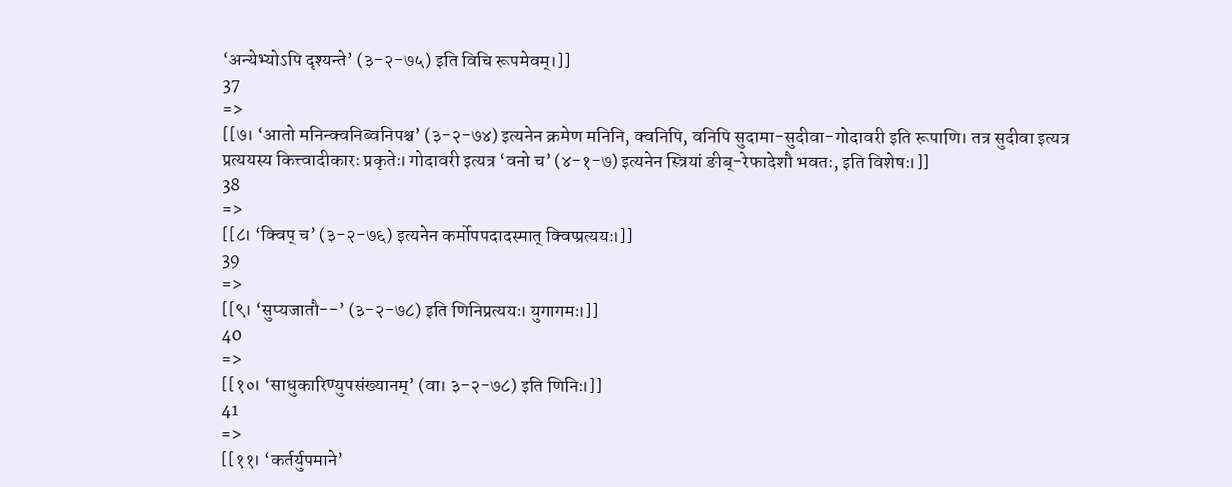‘अन्येभ्योऽपि दृश्यन्ते’ (३-२-७५) इति विचि रूपमेवम्।]]
37
=>
[[७। ‘आतो मनिन्क्वनिब्वनिपश्च’ (३-२-७४) इत्यनेन क्रमेण मनिनि, क्वनिपि, वनिपि सुदामा-सुदीवा-गोदावरी इति रूपाणि। तत्र सुदीवा इत्यत्र प्रत्ययस्य कित्त्वादीकारः प्रकृतेः। गोदावरी इत्यत्र ‘वनो च’ (४-१-७) इत्यनेन स्त्रियां ङीब्-रेफादेशौ भवतः, इति विशेषः।]]
38
=>
[[८। ‘क्विप् च’ (३-२-७६) इत्यनेन कर्मोपपदादस्मात् क्विप्प्रत्ययः।]]
39
=>
[[९। ‘सुप्यजातौ--’ (३-२-७८) इति णिनिप्रत्ययः। युगागमः।]]
40
=>
[[१०। ‘साधुकारिण्युपसंख्यानम्’ (वा। ३-२-७८) इति णिनिः।]]
41
=>
[[११। ‘कर्तर्युपमाने’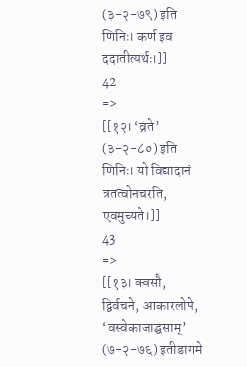(३-२-७९) इति णिनिः। कर्ण इव ददातीत्यर्थः।]]
42
=>
[[१२। ‘व्रते’ (३-२-८०) इति णिनिः। यो विद्यादानं त्रतत्वोनचरति, एवमुच्यते।]]
43
=>
[[१३। क्वसौ, द्विर्वचने, आकारलोपे, ‘वस्वेकाजाद्घसाम्’ (७-२-७६) इतीडागमे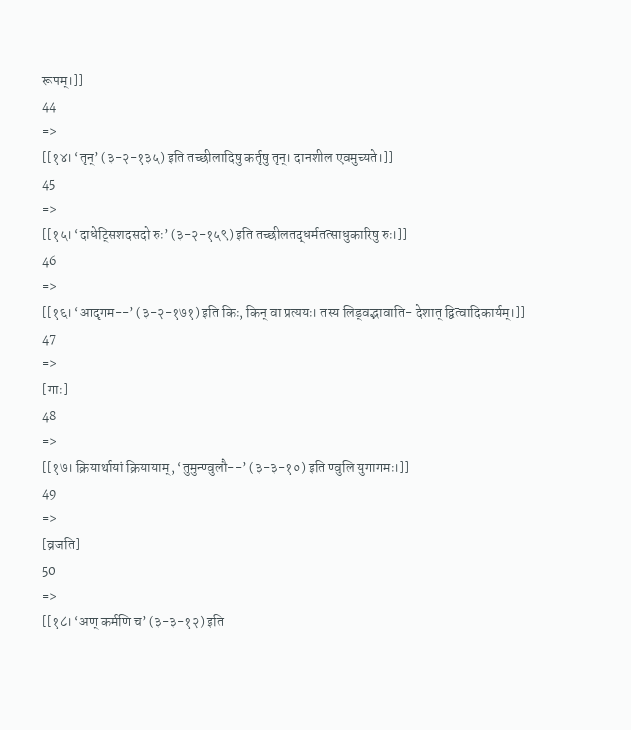रूपम्।]]
44
=>
[[१४। ‘तृन्’ (३-२-१३५) इति तच्छीलादिषु कर्तृषु तृन्। दानशील एवमुच्यते।]]
45
=>
[[१५। ‘दाधेट्सिशदसदो रुः’ (३-२-१५९) इति तच्छीलतद्धर्मतत्साधुकारिषु रुः।]]
46
=>
[[१६। ‘आदृगम--’ (३-२-१७१) इति किः, किन् वा प्रत्ययः। तस्य लिड्वद्भावाति- देशात् द्वित्वादिकार्यम्।]]
47
=>
[गाः]
48
=>
[[१७। क्रियार्थायां क्रियायाम्, ‘तुमुन्ण्वुलौ--’ (३-३-१०) इति ण्वुलि युगागमः।]]
49
=>
[व्रजति]
50
=>
[[१८। ‘अण् कर्मणि च’ (३-३-१२) इति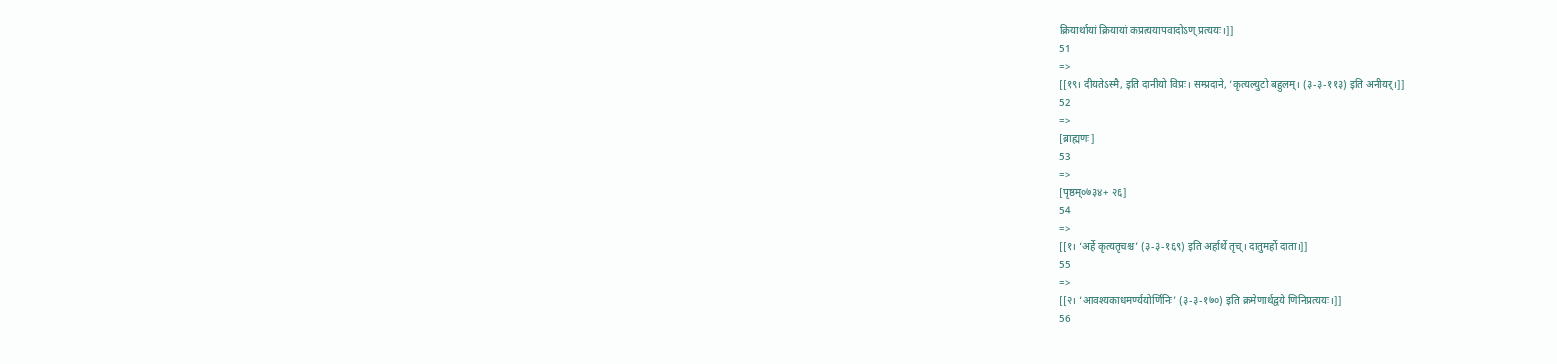क्रियार्थायां क्रियायां कप्रत्ययापवादोऽण् प्रत्ययः।]]
51
=>
[[१९। दीयतेऽस्मै, इति दानीयो विप्रः। सम्प्रदाने, ‘कृत्यल्युटो बहुलम्। (३-३-११३) इति अनीयर्।]]
52
=>
[ब्राह्मणः]
53
=>
[पृष्ठम्०७३४+ २६]
54
=>
[[१। ‘अर्हे कृत्यतृचश्च’ (३-३-१६९) इति अर्हार्थे तृच्। दातुमर्हो दाता।]]
55
=>
[[२। ‘आवश्यकाधमर्ण्ययोर्णिनिः’ (३-३-१७०) इति क्रमेणार्थद्वये णिनिप्रत्ययः।]]
56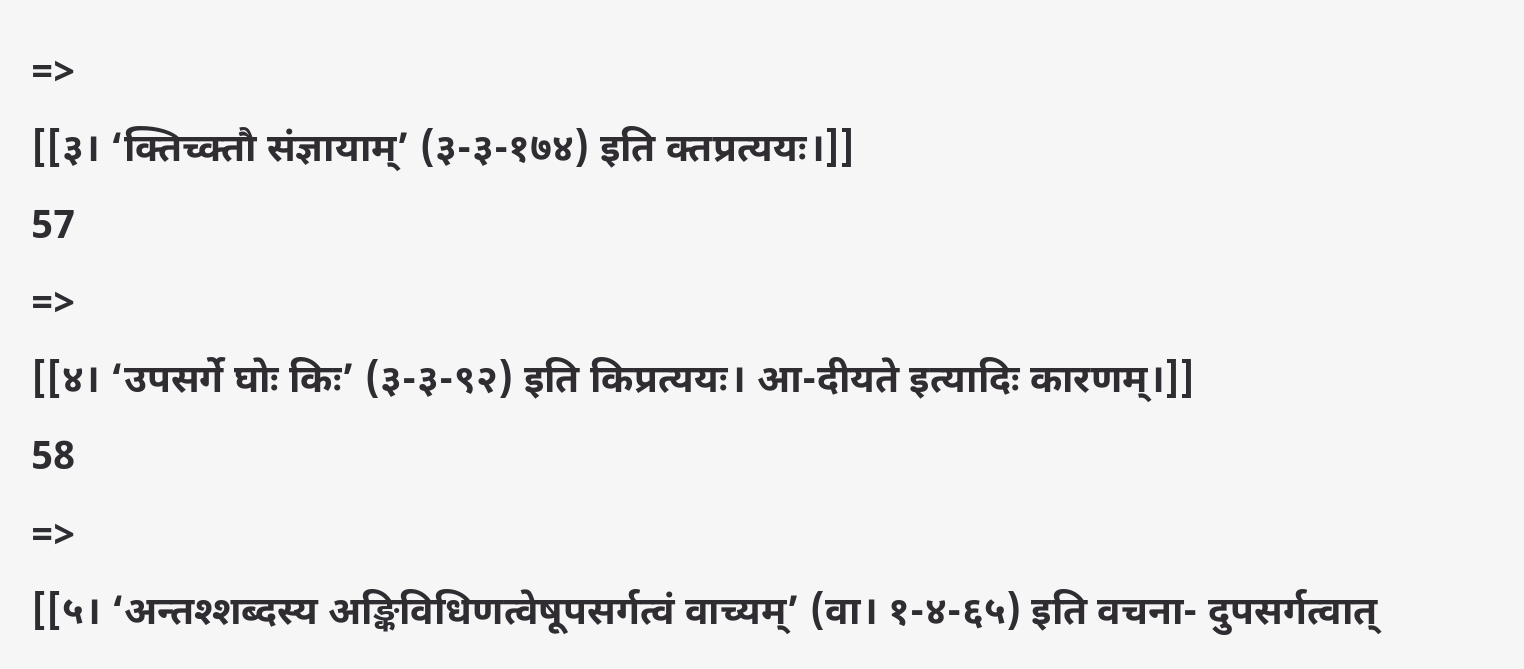=>
[[३। ‘क्तिच्क्तौ संज्ञायाम्’ (३-३-१७४) इति क्तप्रत्ययः।]]
57
=>
[[४। ‘उपसर्गे घोः किः’ (३-३-९२) इति किप्रत्ययः। आ-दीयते इत्यादिः कारणम्।]]
58
=>
[[५। ‘अन्तश्शब्दस्य अङ्किविधिणत्वेषूपसर्गत्वं वाच्यम्’ (वा। १-४-६५) इति वचना- दुपसर्गत्वात्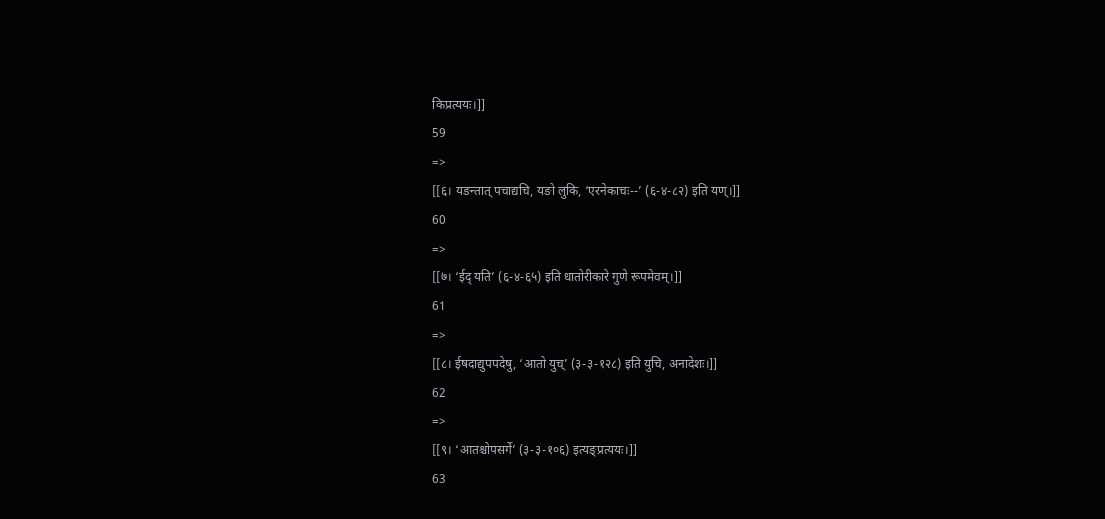किप्रत्ययः।]]
59
=>
[[६। यङन्तात् पचाद्यचि, यङो लुकि, ‘एरनेकाचः--’ (६-४-८२) इति यण्।]]
60
=>
[[७। ‘ईद् यति’ (६-४-६५) इति धातोरीकारे गुणे रूपमेवम्।]]
61
=>
[[८। ईषदाद्युपपदेषु, ‘आतो युच्’ (३-३-१२८) इति युचि, अनादेशः।]]
62
=>
[[९। ‘आतश्चोपसर्गे’ (३-३-१०६) इत्यङ्प्रत्ययः।]]
63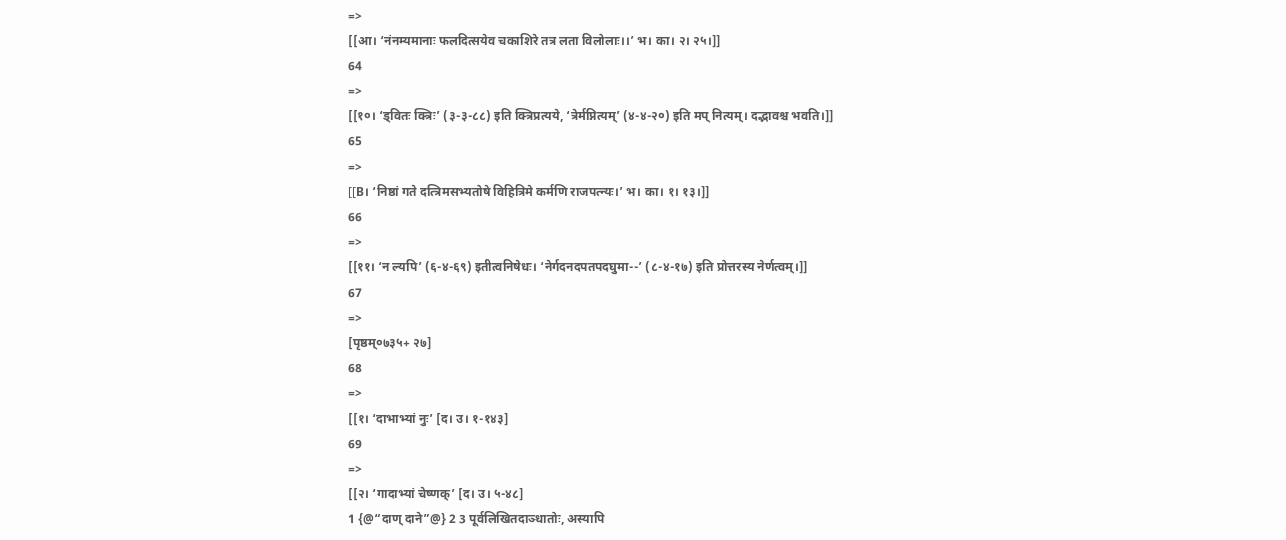=>
[[आ। ‘नंनम्यमानाः फलदित्सयेव चकाशिरे तत्र लता विलोलाः।।’ भ। का। २। २५।]]
64
=>
[[१०। ‘ड्वितः क्त्रिः’ (३-३-८८) इति क्त्रिप्रत्यये, ‘त्रेर्मप्नित्यम्’ (४-४-२०) इति मप् नित्यम्। दद्भावश्च भवति।]]
65
=>
[[B। ‘निष्ठां गते दत्त्रिमसभ्यतोषे विहित्रिमे कर्मणि राजपत्न्यः।’ भ। का। १। १३।]]
66
=>
[[११। ‘न ल्यपि’ (६-४-६९) इतीत्वनिषेधः। ‘नेर्गदनदपतपदघुमा--’ (८-४-१७) इति प्रोत्तरस्य नेर्णत्वम्।]]
67
=>
[पृष्ठम्०७३५+ २७]
68
=>
[[१। ‘दाभाभ्यां नुः’ [द। उ। १-१४३]
69
=>
[[२। ‘गादाभ्यां चेष्णक्’ [द। उ। ५-४८]
1 {@“दाण् दाने”@} 2 3 पूर्वलिखितदाञ्धातोः, अस्यापि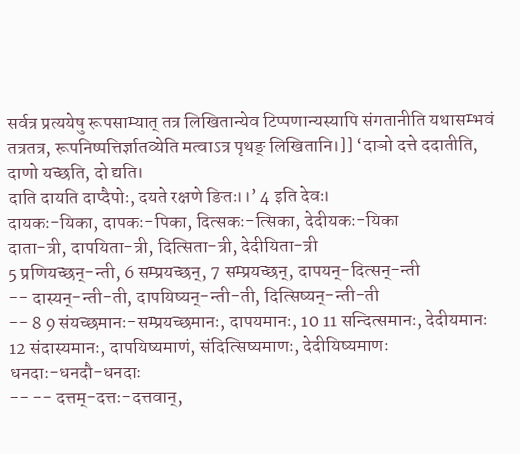सर्वत्र प्रत्ययेषु रूपसाम्यात् तत्र लिखितान्येव टिप्पणान्यस्यापि संगतानीति यथासम्भवं तत्रतत्र, रूपनिष्पत्तिर्ज्ञातव्येति मत्वाऽत्र पृथङ् लिखितानि।]] ‘दाञो दत्ते ददातीति, दाणो यच्छति, दो द्यति।
दाति दायति दाप्दैपोः, दयते रक्षणे ङितः।।’ 4 इति देवः।
दायकः-यिका, दापकः-पिका, दित्सकः-त्सिका, देदीयकः-यिका
दाता-त्री, दापयिता-त्री, दित्सिता-त्री, देदीयिता-त्री
5 प्रणियच्छन्-न्ती, 6 सम्प्रयच्छन्, 7 सम्प्रयच्छन्, दापयन्-दित्सन्-न्ती
-- दास्यन्-न्ती-ती, दापयिष्यन्-न्ती-ती, दित्सिष्यन्-न्ती-ती
-- 8 9 संयच्छमानः-सम्प्रयच्छमानः, दापयमानः, 10 11 सन्दित्समानः, देदीयमानः
12 संदास्यमानः, दापयिष्यमाणं, संदित्सिष्यमाणः, देदीयिष्यमाणः
धनदाः-धनदौ-धनदाः
-- -- दत्तम्-दत्तः-दत्तवान्,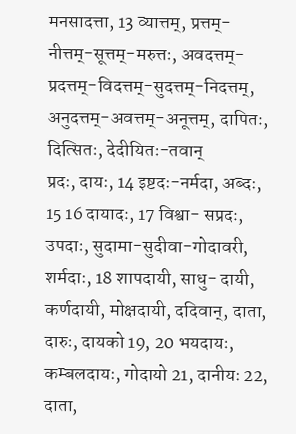मनसादत्ता, 13 व्यात्तम्, प्रत्तम्-नीत्तम्-सूत्तम्-मरुत्तः, अवदत्तम्-प्रदत्तम्-विदत्तम्-सुदत्तम्-निदत्तम्, अनुदत्तम्-अवत्तम्-अनूत्तम्, दापितः, दित्सितः, देदीयितः-तवान्
प्रदः, दायः, 14 इष्टदः-नर्मदा, अब्दः, 15 16 दायादः, 17 विश्वा- सप्रदः, उपदाः, सुदामा-सुदीवा-गोदावरी, शर्मदाः, 18 शापदायी, साधु- दायी, कर्णदायी, मोक्षदायी, ददिवान्, दाता, दारुः, दायको 19, 20 भयदायः, कम्बलदायः, गोदायो 21, दानीयः 22, दाता,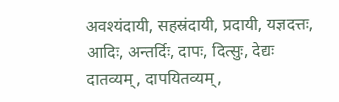अवश्यंदायी, सहस्रंदायी, प्रदायी, यज्ञदत्तः, आदिः, अन्तर्दिः, दापः, दित्सुः, देद्यः
दातव्यम्, दापयितव्यम्,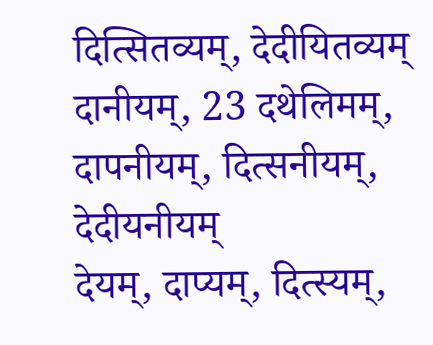दित्सितव्यम्, देदीयितव्यम्
दानीयम्, 23 दथेलिमम्, दापनीयम्, दित्सनीयम्, देदीयनीयम्
देयम्, दाप्यम्, दित्स्यम्,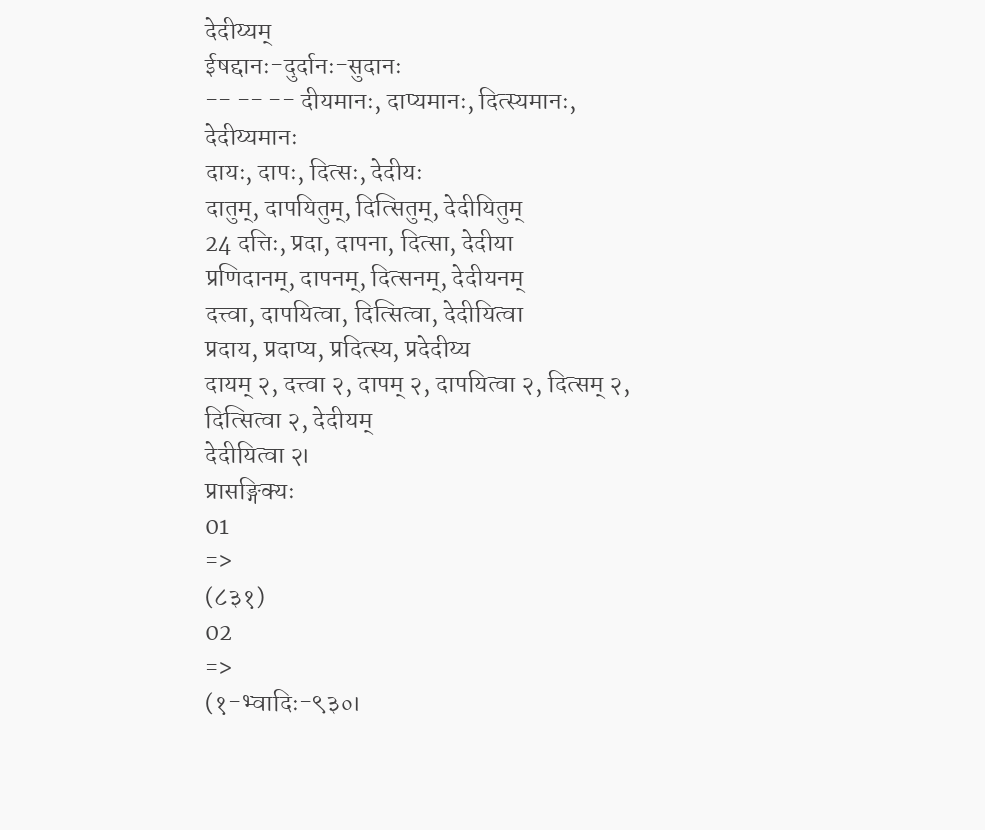देदीय्यम्
ईषद्दानः-दुर्दानः-सुदानः
-- -- -- दीयमानः, दाप्यमानः, दित्स्यमानः, देदीय्यमानः
दायः, दापः, दित्सः, देदीयः
दातुम्, दापयितुम्, दित्सितुम्, देदीयितुम्
24 दत्तिः, प्रदा, दापना, दित्सा, देदीया
प्रणिदानम्, दापनम्, दित्सनम्, देदीयनम्
दत्त्वा, दापयित्वा, दित्सित्वा, देदीयित्वा
प्रदाय, प्रदाप्य, प्रदित्स्य, प्रदेदीय्य
दायम् २, दत्त्वा २, दापम् २, दापयित्वा २, दित्सम् २, दित्सित्वा २, देदीयम्
देदीयित्वा २।
प्रासङ्गिक्यः
01
=>
(८३१)
02
=>
(१-भ्वादिः-९३०।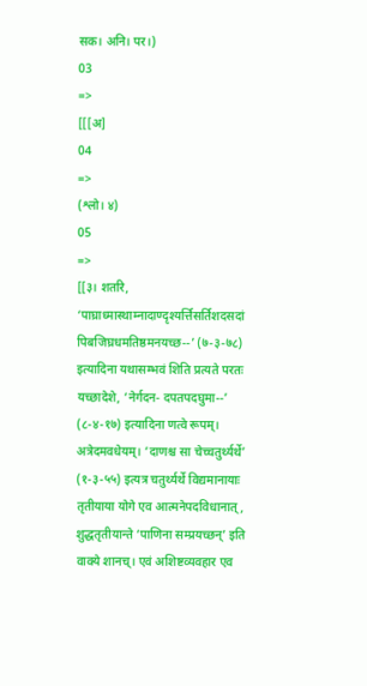सक। अनि। पर।)
03
=>
[[[अ]
04
=>
(श्लो। ४)
05
=>
[[३। शतरि, ‘पाघ्राध्मास्थाम्नादाण्दृश्यर्त्तिसर्तिशदसदां पिबजिघ्रधमतिष्ठमनयच्छ--’ (७-३-७८) इत्यादिना यथासम्भवं शिति प्रत्यते परतः यच्छादेशे, ‘नेर्गदन- दपतपदघुमा--’ (८-४-१७) इत्यादिना णत्वे रूपम्। अत्रेदमवधेयम्। ‘दाणश्च सा चेच्चतुर्थ्यर्थे’ (१-३-५५) इत्यत्र चतुर्थ्यर्थे विद्यमानायाः तृतीयाया योगे एव आत्मनेपदविधानात्, शुद्धतृतीयान्ते ‘पाणिना सम्प्रयच्छन्’ इति वाक्ये शानच्। एवं अशिष्टव्यवहार एव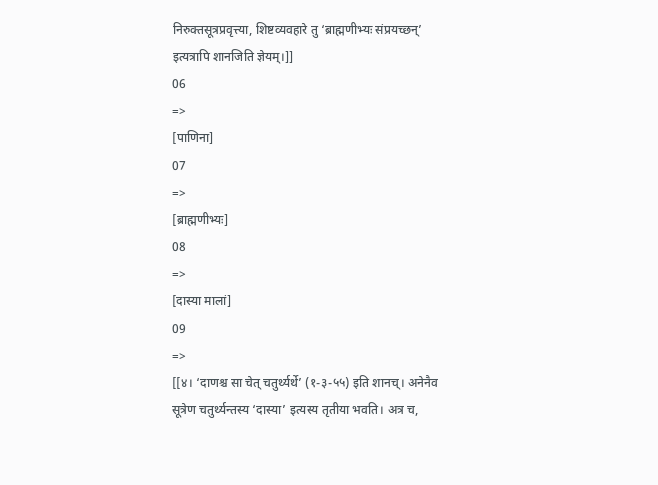निरुक्तसूत्रप्रवृत्त्या, शिष्टव्यवहारे तु ‘ब्राह्मणीभ्यः संप्रयच्छन्’ इत्यत्रापि शानजिति ज्ञेयम्।]]
06
=>
[पाणिना]
07
=>
[ब्राह्मणीभ्यः]
08
=>
[दास्या मालां]
09
=>
[[४। ‘दाणश्च सा चेत् चतुर्थ्यर्थे’ (१-३-५५) इति शानच्। अनेनैव सूत्रेण चतुर्थ्यन्तस्य ‘दास्या’ इत्यस्य तृतीया भवति। अत्र च,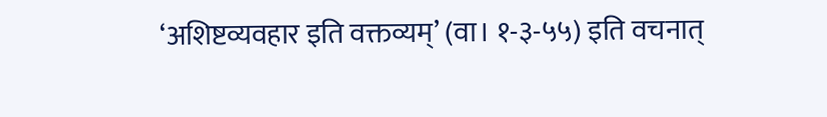‘अशिष्टव्यवहार इति वक्तव्यम्’ (वा। १-३-५५) इति वचनात्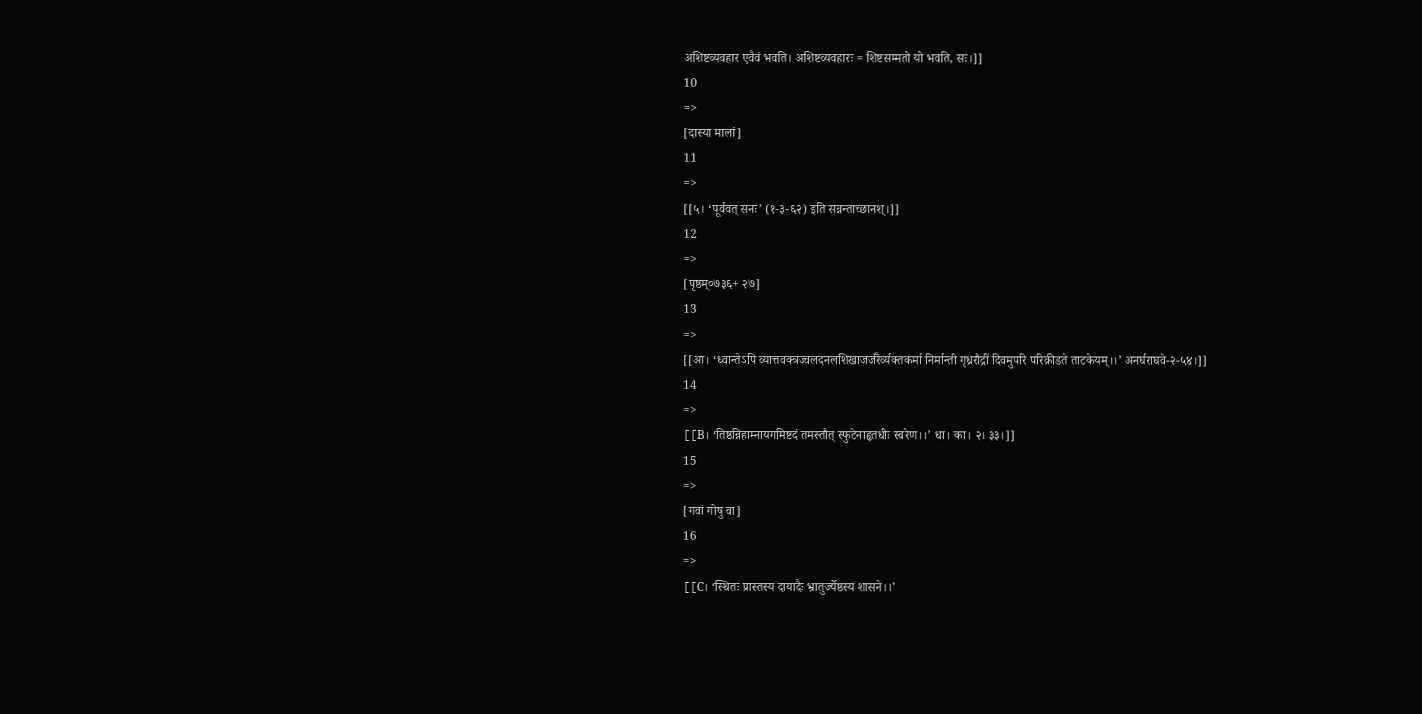अशिष्टव्यवहार एवैवं भवति। अशिष्टव्यवहारः = शिष्टसम्मतो यो भवति, सः।]]
10
=>
[दास्या मालां]
11
=>
[[५। ‘पूर्ववत् सनः’ (१-३-६२) इति सन्नन्ताच्छानश्।]]
12
=>
[पृष्ठम्०७३६+ २७]
13
=>
[[आ। ‘ध्वान्तेऽपि व्यात्तवक्त्रज्वलदनलशिखाजर्जरैर्व्यक्तकर्मा निर्मान्ती गृध्ररौद्रीं दिवमुपरि परिक्रीडते ताटकेयम्।।’ अनर्घराघवे-२-५४।]]
14
=>
[[B। ‘तिष्ठन्निहाम्नायगमिष्टदं तमस्तौत् स्फुटेनाहृतधीः स्वरेण।।’ धा। का। २। ३३।]]
15
=>
[गवां गोषु वा]
16
=>
[[C। ‘स्थितः प्रास्तस्य दायादैः भ्रातुर्ज्येष्ठस्य शासने।।’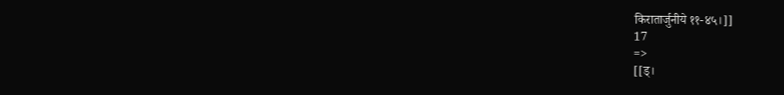किरातार्जुनीये ११-४५।]]
17
=>
[[ड्।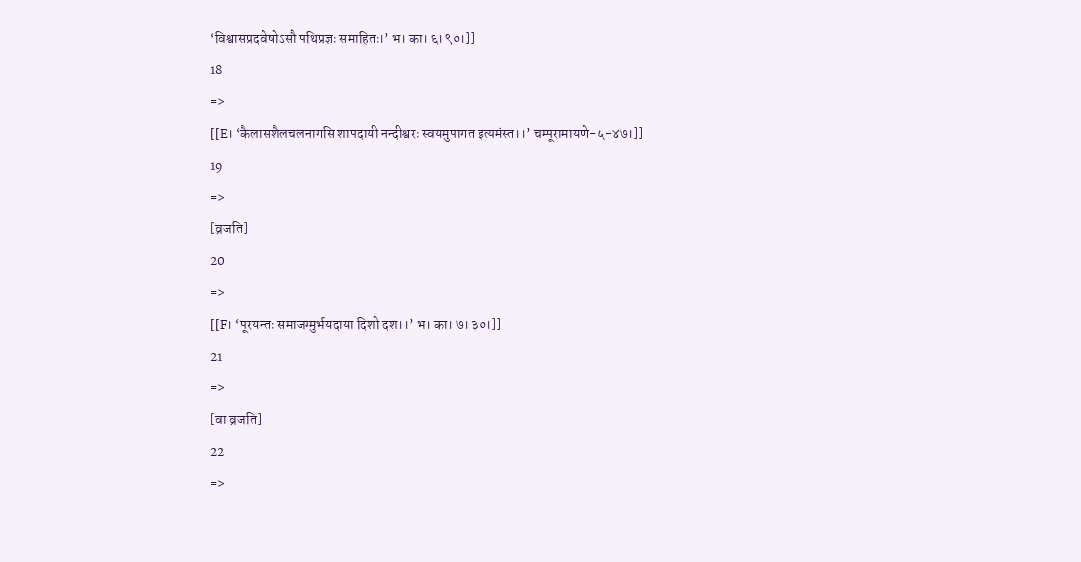‘विश्वासप्रदवेषोऽसौ पथिप्रज्ञः समाहितः।’ भ। का। ६। ९०।]]
18
=>
[[E। ‘कैलासशैलचलनागसि शापदायी नन्दीश्वरः स्वयमुपागत इत्यमंस्त।।’ चम्पूरामायणे-५-४७।]]
19
=>
[व्रजति]
20
=>
[[F। ‘पूरयन्तः समाजग्मुर्भयदाया दिशो दश।।’ भ। का। ७। ३०।]]
21
=>
[वा व्रजति]
22
=>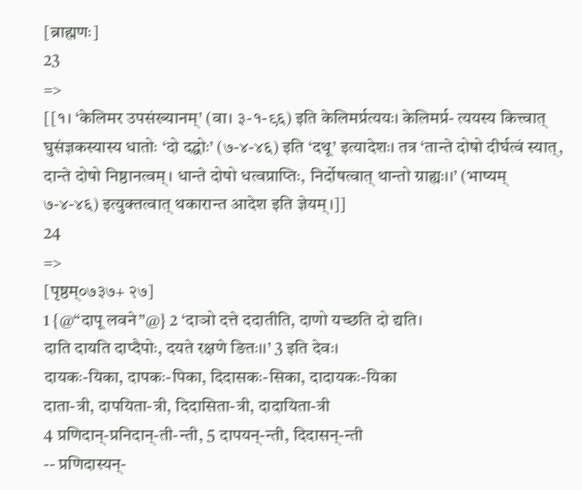[ब्राह्मणः]
23
=>
[[१। ‘केलिमर उपसंख्यानम्’ (वा। ३-१-९६) इति केलिमर्प्रत्ययः। केलिमर्प्र- त्ययस्य कित्त्वात् घुसंज्ञकस्यास्य धातोः ‘दो दद्घोः’ (७-४-४६) इति ‘दथू’ इत्यादेशः। तत्र ‘तान्ते दोषो दीर्घत्वं स्यात्, दान्ते दोषो निष्ठानत्वम्। धान्ते दोषो धत्वप्राप्तिः, निर्दोषत्वात् थान्तो ग्राह्यः।।’ (भाष्यम् ७-४-४६) इत्युक्तत्वात् थकारान्त आदेश इति ज्ञेयम्।]]
24
=>
[पृष्ठम्०७३७+ २७]
1 {@“दापू लवने”@} 2 ‘दाञो दत्ते ददातीति, दाणो यच्छति दो द्यति।
दाति दायति दाप्दैपोः, दयते रक्षणे ङितः।।’ 3 इति देवः।
दायकः-यिका, दापकः-पिका, दिदासकः-सिका, दादायकः-यिका
दाता-त्री, दापयिता-त्री, दिदासिता-त्री, दादायिता-त्री
4 प्रणिदान्-प्रनिदान्-ती-न्ती, 5 दापयन्-न्ती, दिदासन्-न्ती
-- प्रणिदास्यन्-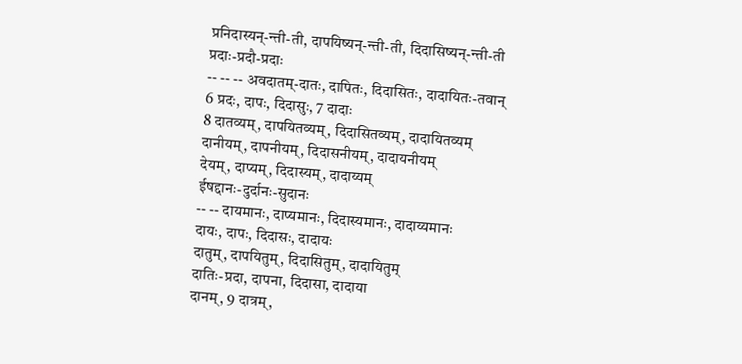प्रनिदास्यन्-न्ती-ती, दापयिष्यन्-न्ती-ती, दिदासिष्यन्-न्ती-ती
प्रदाः-प्रदौ-प्रदाः
-- -- -- अवदातम्-दातः, दापितः, दिदासितः, दादायितः-तवान्
6 प्रदः, दापः, दिदासुः, 7 दादाः
8 दातव्यम्, दापयितव्यम्, दिदासितव्यम्, दादायितव्यम्
दानीयम्, दापनीयम्, दिदासनीयम्, दादायनीयम्
देयम्, दाप्यम्, दिदास्यम्, दादाय्यम्
ईषद्दानः-दुर्दानः-सुदानः
-- -- दायमानः, दाप्यमानः, दिदास्यमानः, दादाय्यमानः
दायः, दापः, दिदासः, दादायः
दातुम्, दापयितुम्, दिदासितुम्, दादायितुम्
दातिः-प्रदा, दापना, दिदासा, दादाया
दानम्, 9 दात्रम्,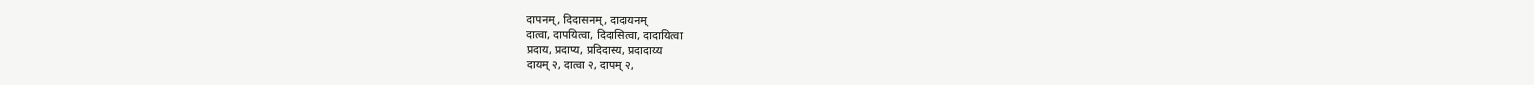दापनम्, दिदासनम्, दादायनम्
दात्वा, दापयित्वा, दिदासित्वा, दादायित्वा
प्रदाय, प्रदाप्य, प्रदिदास्य, प्रदादाय्य
दायम् २, दात्वा २, दापम् २,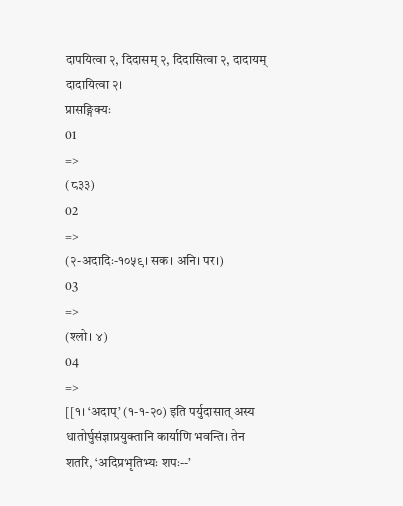दापयित्वा २, दिदासम् २, दिदासित्वा २, दादायम्
दादायित्वा २।
प्रासङ्गिक्यः
01
=>
(८३३)
02
=>
(२-अदादिः-१०५९। सक। अनि। पर।)
03
=>
(श्लो। ४)
04
=>
[[१। ‘अदाप्’ (१-१-२०) इति पर्युदासात् अस्य धातोर्घुसंज्ञाप्रयुक्तानि कार्याणि भवन्ति। तेन शतरि, ‘अदिप्रभृतिभ्यः शपः--’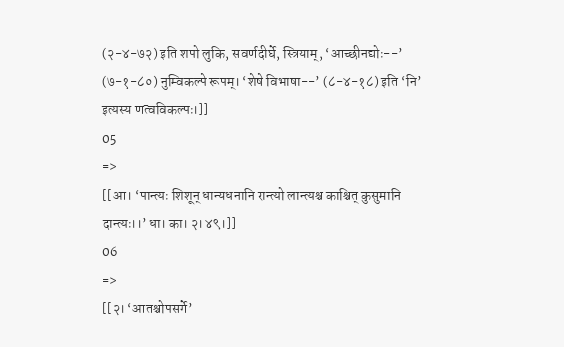(२-४-७२) इति शपो लुकि, सवर्णदीर्घे, स्त्रियाम्, ‘आच्छीनद्योः--’ (७-१-८०) नुम्विकल्पे रूपम्। ‘शेषे विभाषा--’ (८-४-१८) इति ‘नि’ इत्यस्य णत्वविकल्पः।]]
05
=>
[[आ। ‘पान्त्यः शिशून् धान्यधनानि रान्त्यो लान्त्यश्च काश्चित् कुसुमानि दान्त्यः।।’ धा। का। २। ४९।]]
06
=>
[[२। ‘आतश्चोपसर्गे’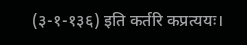(३-१-१३६) इति कर्तरि कप्रत्ययः।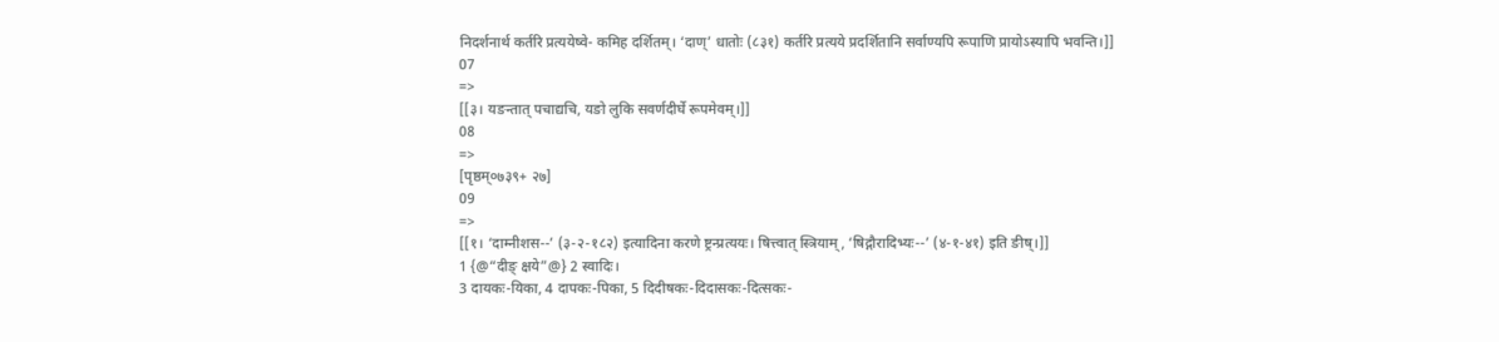निदर्शनार्थ कर्तरि प्रत्ययेष्वे- कमिह दर्शितम्। ‘दाण्’ धातोः (८३१) कर्तरि प्रत्यये प्रदर्शितानि सर्वाण्यपि रूपाणि प्रायोऽस्यापि भवन्ति।]]
07
=>
[[३। यङन्तात् पचाद्यचि, यङो लुकि सवर्णदीर्घे रूपमेवम्।]]
08
=>
[पृष्ठम्०७३९+ २७]
09
=>
[[१। ‘दाम्नीशस--’ (३-२-१८२) इत्यादिना करणे ष्ट्रन्प्रत्ययः। षित्त्वात् स्त्रियाम्, ‘षिद्गौरादिभ्यः--’ (४-१-४१) इति ङीष्।]]
1 {@“दीङ् क्षये”@} 2 स्वादिः।
3 दायकः-यिका, 4 दापकः-पिका, 5 दिदीषकः-दिदासकः-दित्सकः-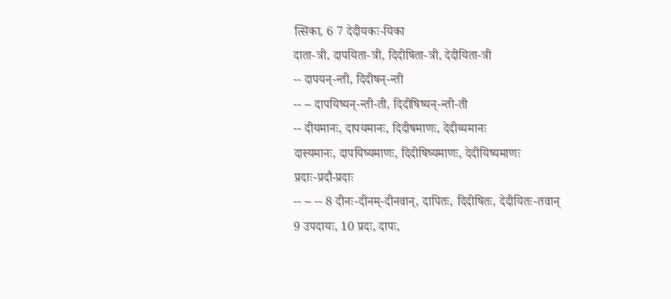त्सिका, 6 7 देदीयकः-यिका
दाता-त्री, दापयिता-त्री, दिदीषिता-त्री, देदीयिता-त्री
-- दापयन्-न्ती, दिदीषन्-न्ती
-- -- दापयिष्यन्-न्ती-ती, दिदीषिष्यन्-न्ती-ती
-- दीयमानः, दापयमानः, दिदीषमाणः, देदीय्यमानः
दास्यमानः, दापयिष्यमाणः, दिदीषिष्यमाणः, देदीयिष्यमाणः
प्रदाः-प्रदौ-प्रदाः
-- -- -- 8 दीनः-दीनम्-दीनवान्, दापितः, दिदीषितः, देदीयितः-तवान्
9 उपदायः, 10 प्रदः, दापः,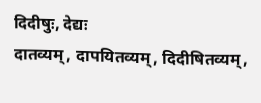दिदीषुः, देद्यः
दातव्यम्, दापयितव्यम्, दिदीषितव्यम्,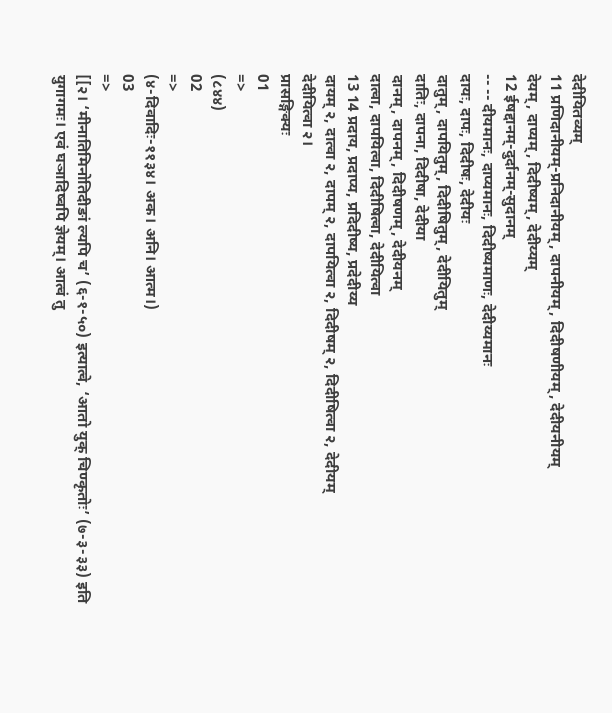देदीयितव्यम्
11 प्रणिदानीयम्-प्रनिदानीयम्, दापनीयम्, दिदीषणीयम्, देदीयनीयम्
देयम्, दाप्यम्, दिदीष्यम्, देदीय्यम्
12 ईषद्दानम्-दुर्दानम्-सुदानम्
-- -- दीयमानः, दाप्यमानः, दिदीष्यमाणः, देदीय्यमानः
दायः, दापः, दिदीषः, देदीयः
दातुम्, दापयितुम्, दिदीषितुम्, देदीयितुम्
दातिः, दापना, दिदीषा, देदीया
दानम्, दापनम्, दिदीषणम्, देदीयनम्
दात्वा, दापयित्वा, दिदीषित्वा, देदीयित्वा
13 14 प्रदाय, प्रदाप्य, प्रदिदीष्य, प्रदेदीय्य
दायम् २, दात्वा २, दापम् २, दापयित्वा २, दिदीषम् २, दिदीषित्वा २, देदीयम्
देदीयित्वा २।
प्रासङ्गिक्यः
01
=>
(८४४)
02
=>
(४-दिवादिः-११३४। अक। अनि। आत्म।)
03
=>
[[२। ‘मीनातिमिनोतिदीङां ल्यपि च’ (६-१-५०) इत्यात्वे, ‘आतो युक् चिण्कृतोः’ (७-३-३३) इति युगागमः। एवं घञादिष्वपि ज्ञेयम्। आत्वं तु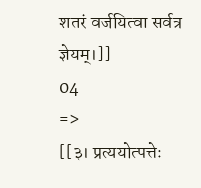शतरं वर्जयित्वा सर्वत्र ज्ञेयम्।]]
04
=>
[[३। प्रत्ययोत्पत्तेः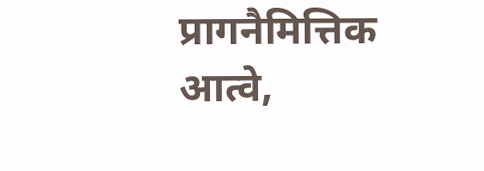प्रागनैमित्तिक आत्वे,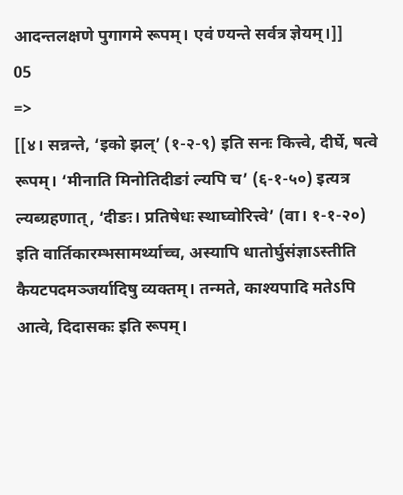आदन्तलक्षणे पुगागमे रूपम्। एवं ण्यन्ते सर्वत्र ज्ञेयम्।]]
05
=>
[[४। सन्नन्ते, ‘इको झल्’ (१-२-९) इति सनः कित्त्वे, दीर्घे, षत्वे रूपम्। ‘मीनाति मिनोतिदीङां ल्यपि च’ (६-१-५०) इत्यत्र ल्यब्ग्रहणात्, ‘दीङः। प्रतिषेधः स्थाघ्वोरित्त्वे’ (वा। १-१-२०) इति वार्तिकारम्भसामर्थ्याच्च, अस्यापि धातोर्घुसंज्ञाऽस्तीति कैयटपदमञ्जर्यादिषु व्यक्तम्। तन्मते, काश्यपादि मतेऽपि आत्वे, दिदासकः इति रूपम्।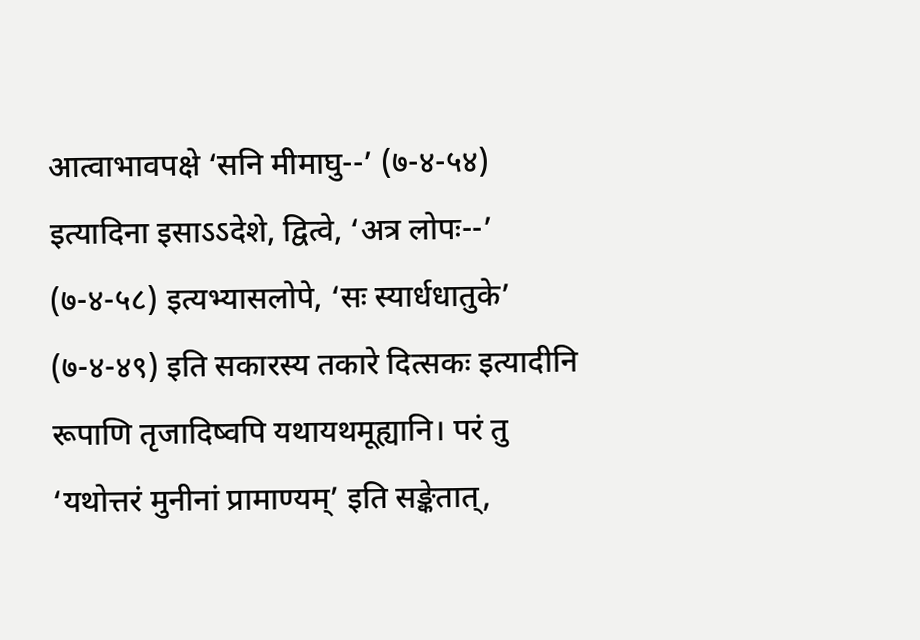आत्वाभावपक्षे ‘सनि मीमाघु--’ (७-४-५४) इत्यादिना इसाऽऽदेशे, द्वित्वे, ‘अत्र लोपः--’ (७-४-५८) इत्यभ्यासलोपे, ‘सः स्यार्धधातुके’ (७-४-४९) इति सकारस्य तकारे दित्सकः इत्यादीनि रूपाणि तृजादिष्वपि यथायथमूह्यानि। परं तु ‘यथोत्तरं मुनीनां प्रामाण्यम्’ इति सङ्केतात्,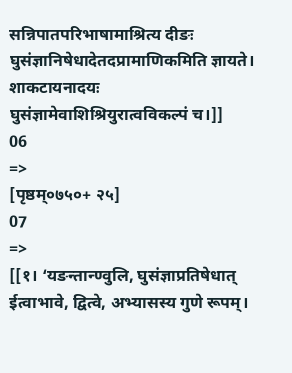सन्निपातपरिभाषामाश्रित्य दीङः घुसंज्ञानिषेधादेतदप्रामाणिकमिति ज्ञायते। शाकटायनादयः घुसंज्ञामेवाशिश्रियुरात्वविकल्पं च।]]
06
=>
[पृष्ठम्०७५०+ २५]
07
=>
[[१। ‘यङन्तान्ण्वुलि, घुसंज्ञाप्रतिषेधात् ईत्वाभावे, द्वित्वे, अभ्यासस्य गुणे रूपम्।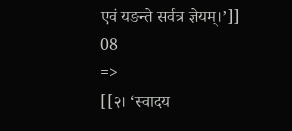एवं यङन्ते सर्वत्र ज्ञेयम्।’]]
08
=>
[[२। ‘स्वादय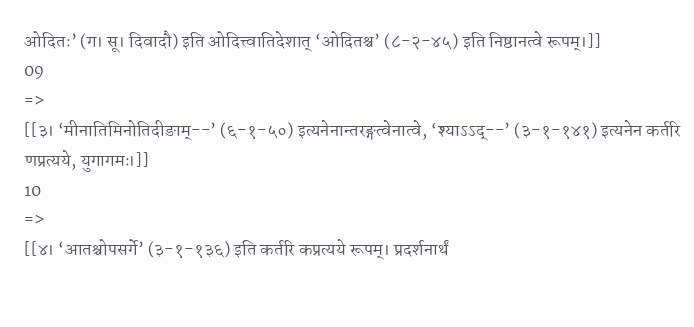ओदितः’ (ग। सू। दिवादौ) इति ओदित्त्वातिदेशात् ‘ओदितश्च’ (८-२-४५) इति निष्ठानत्वे रूपम्।]]
09
=>
[[३। ‘मीनातिमिनोतिदीङाम्--’ (६-१-५०) इत्यनेनान्तरङ्गत्वेनात्वे, ‘श्याऽऽद्--’ (३-१-१४१) इत्यनेन कर्तरि णप्रत्यये, युगागमः।]]
10
=>
[[४। ‘आतश्चोपसर्गे’ (३-१-१३६) इति कर्तरि कप्रत्यये रूपम्। प्रदर्शनार्थं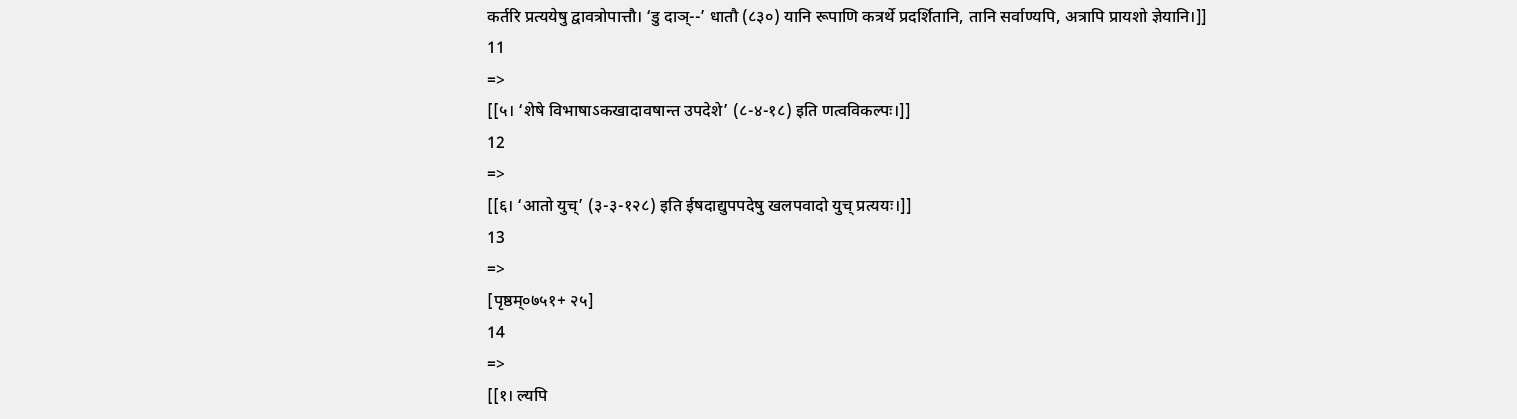कर्तरि प्रत्ययेषु द्वावत्रोपात्तौ। ‘डु दाञ्--’ धातौ (८३०) यानि रूपाणि कत्रर्थे प्रदर्शितानि, तानि सर्वाण्यपि, अत्रापि प्रायशो ज्ञेयानि।]]
11
=>
[[५। ‘शेषे विभाषाऽकखादावषान्त उपदेशे’ (८-४-१८) इति णत्वविकल्पः।]]
12
=>
[[६। ‘आतो युच्’ (३-३-१२८) इति ईषदाद्युपपदेषु खलपवादो युच् प्रत्ययः।]]
13
=>
[पृष्ठम्०७५१+ २५]
14
=>
[[१। ल्यपि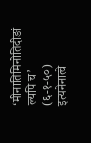‘मीनातिमिनोतिदीङां ल्यपि च’ (६-१-५०) इत्यनेनात्वे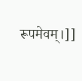रूपमेवम्।]]